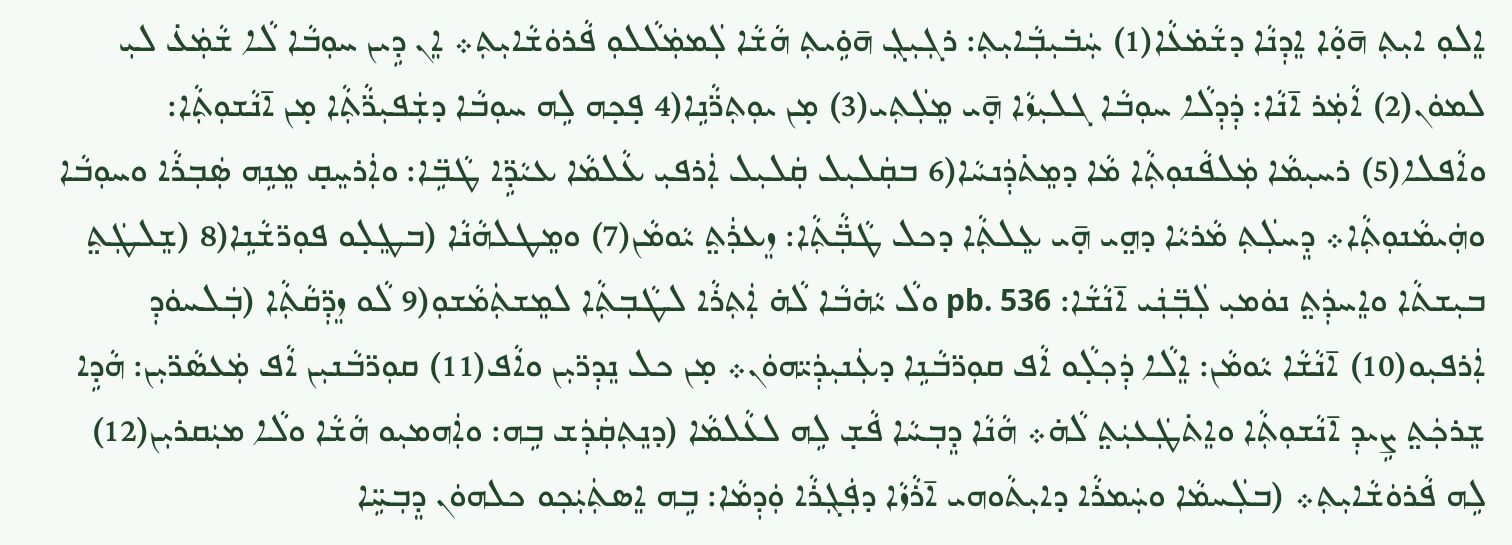ܐܸܠܘܼ ܐܝܼܬܼ ܗ̄ܘ̣ܵܐ ܐܸܕܼܢܵܐ ܕܫܵܡ̇ܥܵܐ(1) ܚܲܒ̇ܝܼܒܼܵܐܝܼܬܼ: ܪܓܼܝܼܓܼ ܗ̄ܘܹ̇ܝܬܼ ܗܵܫܵܐ ܠܲܡܡܲܠܵܠܘܼ ܦܵܪܘܿܫܵܐܝܼܬܼ܀ ܐܸܢ ܕܹܝܢ ܚܘܼܒܵܐ ܠܵܐ ܫܵܡܲܥ̇ ܠܝܼ ܠܡܘܿܢ(2) ܐܵܡܲܪ ܐ̄ܢܵܐ: ܕܲܕܼܠܵܐ ܚܘܼܒܵܐ ܓܠܝܼܙܵܐ ܗ̣̄ܝ ܡܸܠܲܬܼܝ(3) ܡ̣ܢ ܝܘܼܬܼܖ̈ܵܢܹܐ(4 ܦ̣ܟ̣ܗ ܠܹܗ ܚܘܼܒܵܐ ܕܫܲܦܝܼܖ̈ܵܬܼܵܐ ܡ̣ܢ ܐ̄ܢܵܫܘܼܬܼܵܐ: ܘܐܵܦܠܐ(5) ܪܚܝܼܡܵܐ ܡܲܠܦܵܢܘܼܬܼܵܐ ܡܵܐ ܕܡܸܬ̇ܕܲܢܚܵܐ(6 ܒܩܲܠܝܼܠ ܩܲܠܝܼܠ ܐܲܪܦܝܼ ܥܵܠܡܵܐ ܥܝܵܕܹ̈ܐ ܛܵܒܹ̈ܐ: ܘܐܲܪܚܸܩ̣ ܡܸܢܹܗ ܣܲܒܼܪܵܐ ܘܚܘܼܒܵܐ ܘܗܲܝܡܵܢܘܼܬܼܵܐ܀ ܕܸܚܠܲܬܼ ܡܵܪܝܵܐ ܕܗ̤ܝ ܗ̣̄ܝ ܥܸܠܬܼܵܐ ܕܟܠ ܛܵܒܼ̈ܵܬܼܵܐ: ܙܸܥܪܲܬ̤ ܝܵܘܡܵܢ(7) ܘܡܸܛܠܗܵܢܵܐ (ܒܛܸܠ̣ܘ ܦܘܼܖ̈ܫܵܢܹܐ(8 (ܫܸܠܛܲܬ̤ ܒܝܼܫܬܵܐ ܘܐܸܚܕܲܬ̤ ܢܘܿܡܝܼ ܠܲܒܼ̈ܢܲܝ ܐ̄ܢܵܫܵܐ: pb. 536 ܘܠܵ ܝܵܗ̇ܒܵܐ ܠܵܗ̇ ܐܲܬܼܪܵܐ ܠܛܵܒܼܬܼܵܐ ܠܡܸܫܬܲܡܵܫܘܼ(9 ܠܵܘ ܙܸܕܼ̈ܩܵܬܼܵܐ (ܒܲܠܚܘܿܕܼ ܐܲܪܦܝܼܘ(10) ܐ̄ܢܵܫܵܐ ܝܵܘܡܵܢ: ܐܸܠܵܐ ܕܲܟܼܠ̣ܵܘ ܐܵܦ ܩܘܼܖ̈ܒܵܢܹܐ ܕܥܲܢܝܼܕܲܝ̈ܗܘܿܢ܀ ܡ̣ܢ ܟܠ ܢܸܕܼܖ̈ܝܼܢ ܘܐܵܦ(11) ܩܘܼܖ̈ܒܵܢܝܼܢ ܐܵܦ ܡܲܥܣܵܖ̈ܝܼܢ: ܗܵܕܹܐ ܫܸܪܟܲܬ̤ ܨܹܝܕܼ ܐ̄ܢܵܫܘܼܬܼܵܐ ܘܐܸܬ̇ܛܲܥܝܲܬ̤ ܠܵܗ̇܀ ܗܵܢܵܐ ܕܸܒܼܚܵܐ ܦܵܫ̣ ܠܹܗ ܠܥܵܠܡܵܐ (ܕܢܸܬܼܩܲܕܲܫ ܒܹܗ: ܘܐܲܗܡܝܼܘ ܗܵܫܵܐ ܘܠܵܐ ܡܝܲܩܪܝܼܢ(12) ܠܹܗ ܦܵܪܘܿܫܵܐܝܼܬܼ܀ (ܒܠܲܚܡܵܐ ܘܚܲܡܪܵܐ ܕܐܝܼܬܵܘܗܝ ܐ̄ܪܵܙܵܐ ܕܦܲܓܼܪܵܐ ܘܲܕܼܡܵܐ: ܒܹܗ ܐܸܣܬܲܝܲܟܼܘ ܟܠܗܘܿܢ ܕܸܒܼܚܹ̈ܐ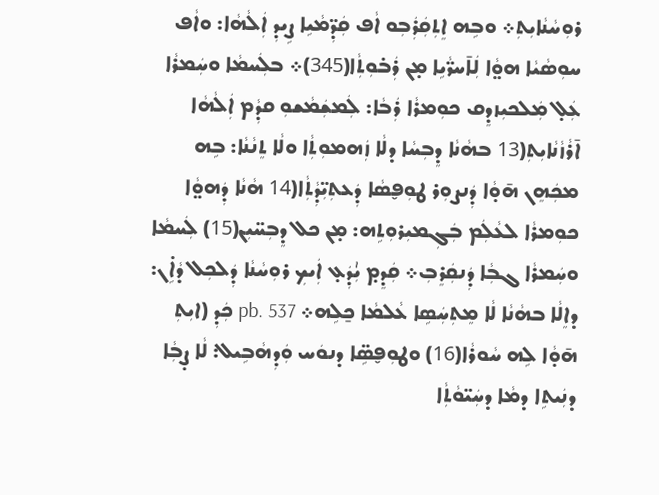ܪܘܼܚܵܢܵܐܝܼܬܼ܀ ܘܒܹܗ ܐܸܬܼܩܲܪܲܒܼܘ ܐܵܦ ܩܲܕܼ̈ܡܵܝܹܐ ܨܹܝܕܼ ܐܲܠܵܗܵܐ: ܘܐܵܦ ܚܘܼܣܵܝܵܐ ܗܘ̤ܵܐ ܠܲܐ̄ܚܖ̈ܵܝܹܐ ܡ̣ܢ ܪܲܒ̇ܘܼܬܼܵܐ(345)܀ ܒܠܲܚܡܵܐ ܘܚܲܡܪܵܐ ܥܲܠ̣ ܡܲܠܟܝܼܙܕܸܩ ܟܘܼܡܪܵܐ ܪܲܒܵܐ: ܠܲܡܫܲܡܵܫܘܼ ܩܕܼܵܡ ܐܲܠܵܗܵܐ ܐ̄ܪܵܙܵܢܵܐܝܼܬܼ(13 ܒܗܵܢܵܐ ܕܸܒܼܚܵܐ ܕܠܵܐ ܙܲܗܡܘܼܬܼܵܐ ܘܠܵܐ ܬܸܢܵܢܵܐ: ܒܹܗ ܡܟܲܗܸܢ ܗ̄ܘ̣ܵܐ ܕܲܢܨܘܼܪ ܛܘܼܦ̮ܣܵܐ ܕܲܥܬܼܝܼ̈ܕܼܵܬܼܵܐ(14 ܗܵܢܵܐ ܕܲܗܘ̤ܵܐ ܟܘܼܡܪܵܐ ܠܥܵܠܲܡ ܒܲܓܼܡܝܼܪܘܼܬܹܗ: ܡ̣ܢ ܟܠ ܕܸܒܼܚ̈ܝܼܢ(15) ܠܲܚܡܵܐ ܘܚܲܡܪܵܐ ܓܒܼܵܐ ܕܲܢܩܲܪܸܒܼ܀ ܩܲܕܸܡ̣ ܝܑܼܕܲܥ̣ ܐܲܝܟܼ ܪܘܼܚܵܢܵܐ ܕܲܠܟܼܠ ܕܵܐܹ̇ܢ: ܕܐܸܠܵܐ ܒܗܵܢܵܐ ܠܵܐ ܡܸܬܼܚܲܣܹܐ ܥܵܠܡܵܐ ܟ̱ܠܹܗ܀ pb. 537 ܟܲܕܼ (ܐܝܼܬܼ ܗ̄ܘ̣ܵܐ ܠܹܗ ܚܵܘܪܵܐ(16) ܘܛܘܼܦ̮ܣܹ̈ܐ ܕܢܘܿܚ ܘܲܕܼܗܵܒܹܝܠ: ܠܵܐ ܨ̣ܒܼܵܐ ܕܢܲܝܬܹܐ ܕܡܵܐ ܕܚܲܝ̈ܘܵܬܼܵܐ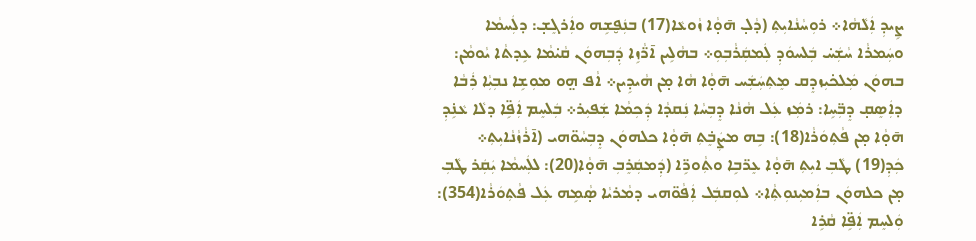ܨܹܝܕܼ ܐܲܠܵܗܵܐ܀ ܪܘܼܚܵܢܵܐܝܼܬܼ (ܕܵܠ̣ ܗ̄ܘ̣ܵܐ ܙܵܘܥܵܐ(17) ܒܢܲܦ̮ܫܹܗ ܘܐܲܪܓܸܫ̣: ܕܠܲܚܡܵܐ ܘܚܲܡܪܵܐ ܚܵܫܲܚ̇ ܒܲܠܚܘܿܕܼ ܠܲܡܩܲܪܵܒܼܘܼ܀ ܒܗܵܠܹܝܢ ܐ̄ܖ̈ܵܙܹܐ ܕܲܒܼܗܘܿܢ ܩܵܝ̇ܡܵܐ ܥܹܕܬܵܐ ܝܵܘܡܵܢ: ܒܗܘܿܢ ܡܲܠܟ̇ܝܼܙܕܸܩ ܡܸܬܼܚܲܫܲܚ ܗ̄ܘ̣ܵܐ ܗܵܐ ܡ̣ܢ ܗܵܝܕܹܝܢ܀ ܐܵܦ ܗ̤ܘ ܡܘܼܫܹܐ ܢܒܼܝܼܵܐ ܪܲܒܵܐ ܕܐܲܣܸܩ̣ ܕܸܒܼ̈ܚܹܐ: ܪܡܲܙ ܥܲܠ ܗܵܢܵܐ ܕܸܒܼܚܵܐ ܢܲܩܕܵܐ ܕܲܟܼܡܵܐ ܫܲܦܝܼܪ܀ ܒܲܠܚܸܡ ܐܲܦܹ̈ܐ ܕܠܵܐ ܥܵܢܹ̇ܕܼ ܗ̄ܘ̣ܵܐ ܡ̣ܢ ܦܵܬܼܘܿܪܵܐ(18): ܒܹܗ ܡܨܲܒܸ̇ܬܼ ܗ̄ܘ̣ܵܐ ܟܠܗܘܿܢ ܕܸܒܼܚܵܘ̈ܗܝ (ܐ̄ܪܵܙܵܢܵܐܝܼܬܼ܀ ܟܲܕܼ(19) ܛܵܒܼ ܐܝܼܬܼ ܗ̄ܘ̣ܵܐ ܥܸܖ̈ܒܹܐ ܘܬܼܵܘܖܹ̈ܐ (ܕܲܡܩܲܪܸܒܼ ܗ̄ܘ̣ܵܐ(20): ܠܠܲܚܡܵܐ ܝܲܩܲܪ ܛܵܒܼ ܡ̣ܢ ܟܠܗܘܿܢ ܒܐܲܡܝܼܢܘܼܬܼܵܐ܀ ܠܘܼܩܒܲܠ ܐܲܦܵܘ̈ܗܝ ܕܡܵܪܝܵܐ ܣ̣ܵܡܹܗ ܥܲܠ ܦܵܬܼܘܿܪܵܐ(354): ܘܲܠܚܸܡ ܐܲܦܹ̈ܐ ܩܵܪܹܐ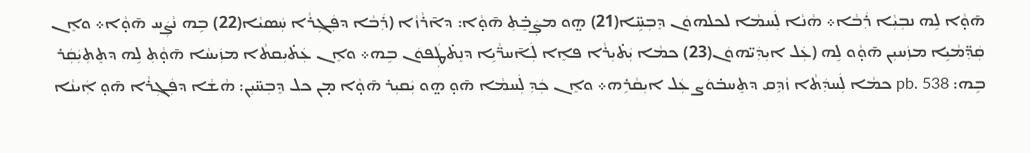ܗ̄ܘ̣ܵܐ ܠܹܗ ܢܒܼܝܼܵܐ ܪܲܒܵܐ܀ ܗܵܢܵܐ ܠܲܚܡܵܐ ܠܟܠܗܘܿܢ ܕܸܒܼܚܹ̈ܐ(21) ܗ̤ܘ ܡܨܲܒܸ̇ܬܼ ܗ̄ܘ̣ܵܐ: ܕܐ̄ܪܵܙܵܐ (ܪܲܒܵܐ ܕܦܲܓܼܪܵܐ ܚܲܣܝܵܐ(22) ܒܹܗ ܢܵܨܲܚ ܗ̄ܘ̣ܵܐ܀ ܘܐܸܢ ܩܲܕܼ̈ܡܵܝܹܐ ܡܙܲܚܝܼܢ ܗ̄ܘ̣ܵܘ ܠܹܗ (ܥܲܠ ܐܝܼܕܲܝ̈ܗܘܿܢ(23) ܟܡܵܐ ܝܲܬ̇ܝܼܪܵܐ ܦܐܸܐ ܠܲܐ̄ܚܖ̈ܵܝܹܐ ܕܢܸܬ̇ܛܲܦܘܿܢ ܒܹܗ܀ ܘܐܸܢ ܥܲܬ̇ܝܼܩܬܵܐ ܡܙܲܝܚܵܐ ܗ̄ܘ̣ܵܬܼ ܠܹܗ ܕܬܸܬܼܝܲܩܲܪ ܒܹܗ: pb. 538 ܟܡܵܐ ܠܲܚܕܲܬܵܐ ܙܵܕܹܩ ܕܬܸܚܒ̇ܘܿܨ ܥܲܠ ܐܝܼܩܵܪܹܗ܀ ܘܐܸܢ ܟܲܕܼ ܠܲܚܡܵܐ ܗ̄ܘ̣ ܗ̤ܘ ܝܲܩܝܼܪ ܗ̄ܘ̣ܵܐ ܡ̣ܢ ܟܠ ܕܸܒܼܚ̈ܝܼܢ: ܗܵܫܵܐ ܕܦܲܓܼܪܵܐ ܗ̄ܘ̣ ܐܲܝܢܵܐ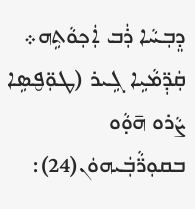ܕܸܒܼܚܵܐ ܪܲܒ ܐܲܟܼܘܵܬܹܗ܀ ܩܲܕܼ̈ܡܵܝܹܐ ܓܹܝܪ (ܛܘܼ̈ܦ̮ܣܹܐ ܨܵܪܘ ܗ̄ܘ̣ܵܘ ܒܩܘܼܖ̈ܵܒܲܝܗܘܿܢ(24):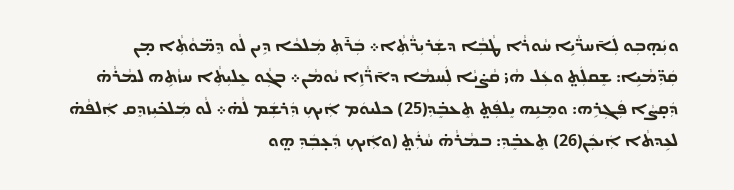ܘܝܲܗ̣ܒܼܘ ܠܲܐ̄ܚܖ̈ܵܝܹܐ ܚܵܘܪܵܐ ܛܵܒܼܵܐ ܕܫܲܪܝܼܖ̈ܵܬܼܵܐ܀ ܒܲܪ̄ܬܼ ܡܲܠܟܵܐ ܕܹܝܢ ܠܵܘ ܕܸܡ̈ܘܵܬܼܵܐ ܡ̣ܢ ܩܲܕܼ̈ܡܵܝܹܐ: ܫܸܩܠܲܬ̤ ܘܥܲܠ ܗܵܝ̇ ܩܵܨ̇ܝܵܐ ܠܲܚܡܵܐ ܕܐ̄ܖ̈ܵܙܹܐ ܝܵܘܡܵܢ܀ ܒܓܼܵܘ ܥܸܠܝܼܬܼܵܐ ܚܙܵܬܹܗ ܠܡܵܪܵܗ̇ ܕܲܩ̣ܨܵܐ ܦܲܓܼܪܹܗ: ܘܡܸܢܹܗ ܝܸܠܦܲܬ̤ ܬܸܥܒܸ̇ܕܼ(25) ܟܠܝܘܿܡ ܐܲܝܟܼ ܕܲܪܫܲܡ ܠܵܗ̇܀ ܠܵܘ ܡܲܠܟ̇ܝܼܙܕܸܩ ܐܲܠܦܵܗ̇ ܠܥܹܕܬܵܐ ܐܲܝܟܲܢ(26) ܬܸܥܒܸ̇ܕܼ: ܒܡܵܪܵܗ̇ ܚܵܪܲܬ̤ (ܘܐܲܝܟܼ ܕܲܥ̣ܒܲܕܼ ܗ̤ܘ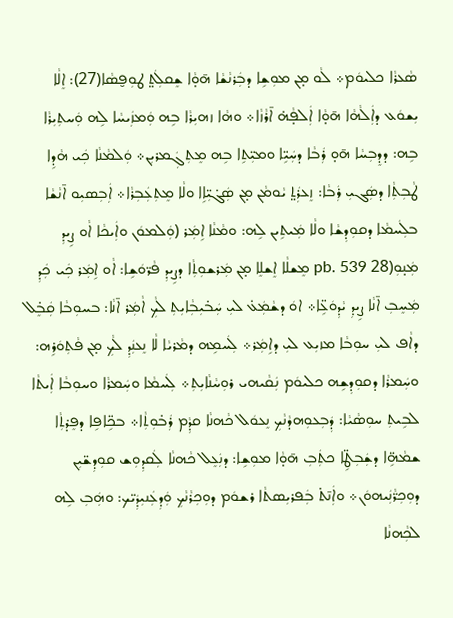ܣܵܥܪܵܐ ܟܠܝܘܿܡ܀ ܠܵܘ ܡ̣ܢ ܡܘܼܫܹܐ ܕܒܲܪܢܵܫܵܐ ܗ̄ܘ̣ܵܐ ܫܸܩܠܲܬ̤ ܛܘܼܦ̮ܣܵܐ(27): ܐܸܠܵܐ ܝܼܫܘܿܥ ܕܐܲܠܵܗܵܐ ܗ̄ܘ̣ܵܐ ܐܲܠܦ̣ܵܗ̇ ܐ̄ܪܵܙܵܐ܀ ܘܗܵܐ ܙܗܝܼܪܵܐ ܒܹܗ ܘܲܡܙܲܝܚܵܐ ܠܹܗ ܘܲܚܬܼܝܼܪܵܐ ܒܹܗ: ܕܕܸܒܼܚܵܐ ܗ̄ܘ̣ ܪܲܒܵܐ ܕܚܲܝܹ̈ܐ ܘܡܝܼ̈ܬܹܐ ܒܹܗ ܡܸܬܼܓܲܡܪܝܼܢ܀ ܘܲܠܡܵܢܵܐ ܟܲܝ ܗܵܕܹܐ ܛܵܒܼܬܼܵܐ ܕܣܲܓܝܼ ܪܲܒܵܐ: ܙܸܥܪܲܬ̤ ܝܵܘܡܵܢ ܡ̣ܢ ܣܲܓ̇ܝܼ̈ܐܹܐ ܘܠܵܐ ܡܸܬܼܥܲܒܼܪܵܐ܀ ܐܲܒܼܣܝܼܘ ܐ̄ܢܵܫܵܐ ܒܠܲܚܡܵܐ ܕܩܘܼܕܼܫܵܐ ܘܠܵܐ ܡܲܝܬܹܝܢ ܠܹܗ: ܘܡܵܢܵܐ ܐܹܡܲܪ (ܘܲܠܡܘܿܢ ܘܐܲܝܟܵܐ ܐܵܘ ܨܹܝܕܼ ܡܲܢ̣ܘܼ(28 pb. 539 ܡܸܫܠܵܐ ܐܸܫܠܸܐ ܡ̣ܢ ܡܲܪܫܘܼܬܼܵܐ ܕܨܹܝܕܼ ܦܵܖ̈ܘܿܫܹܐ: ܐܵܘ ܐܹܡܲܪ ܟܲܝ ܟܲܕܼ ܡܲܚܸܒܼ ܐ̄ܢܵܐ ܨܹܝܕܼ ܝܵܕܼܘܿܥܹ̈ܐ܀ ܐܘܿ ܕܫܵܡܲܥ̇ ܠܝܼ ܚܲܒ̇ܝܼܒܼܵܐܝܼܬܼ ܠܵܟܼ ܐܵܡܲܪ ܐ̄ܢܵܐ: ܒܚܘܼܒܵܐ ܩܲܒܸ̇ܠ ܕܐܵܦ ܠܝܼ ܚܘܼܒܵܐ ܡܙܝܼܥ ܠܝܼ ܕܐܹܡܲܪ܀ ܠܲܚܡܹܗ ܕܡܵܪܝܵܐ ܠܵܐ ܢܸܥܢܲܕܼ ܠܵܟܼ ܡ̣ܢ ܦܵܬܼܘܿܪܹܗ: ܘܚܲܡܪܵܐ ܕܩܘܼܕܼܫܹܗ ܟܠܝܘܿܡ ܢܲܩܵܝܗܝ ܪܘܼܚܵܢܵܐܝܼܬܼ܀ ܠܲܚܡܵܐ ܘܚܲܡܪܵܐ ܘܚܘܼܒܵܐ ܐܲܝܬܵܐ ܠܒܹܝܬܼ ܚܘܼܣܵܝܵܐ: ܕܲܒܼܥܘܼܗܕܵܢܵܟܼ ܢܸܥܘܿܠ ܟܵܗܢܵܐ ܩܕܼܵܡ ܪܲܒ̇ܘܼܬܼܵܐ܀ ܒܟܹ̈ܐܦܹܐ ܕܦܸܕ̇ܬܼܵܐ ܫܡܵܗܹ̈ܐ ܕܫܲܒܼܛܹ̈ܐ ܟܬܲܒܼ ܗ̄ܘ̣ܵܐ ܡܘܼܫܹܐ: ܕܢܲܥܸܠ ܟܵܗܢܵܐ ܠܲܩܕܼܘܼܫ ܩܘܼܕܼܫ̈ܝܼܢ ܕܘܼܟܼܖ̈ܵܢܲܝܗܘܿܢ܀ ܘܐܲܢ̄ܬ̇ ܒܲܦܪܝܼܣܬܵܐ ܪܫܘܿܡ ܕܘܼܟܼܪܵܢܵܟܼ ܘܲܕܼܥܲܢܝܼܕܲܝ̈ܟ: ܘܗܲܒܼ ܠܹܗ ܠܟܼܵܗܢܵܐ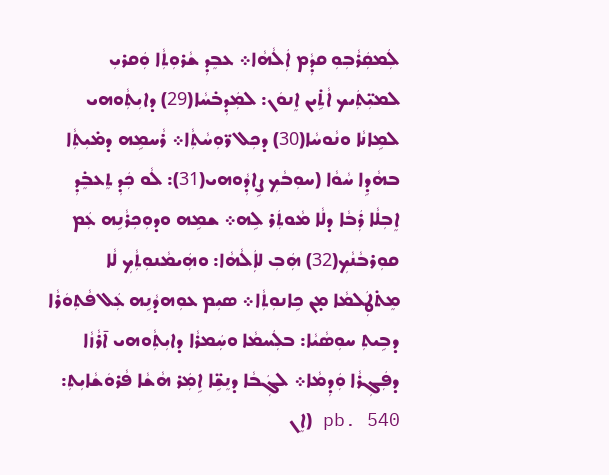ܠܲܡܩܲܪܵܒܼܘܼ ܩܕܼܵܡ ܐܲܠܵܗܵܐ܀ ܥܒܸܕܼ ܫܵܪܘܼܬܼܵܐ ܘܲܩܪܝܼ ܠܡܝܼ̈ܬܲܝܟ ܐܵܬܹ̇ܝܢ ܐܸܢܘܿܢ: ܠܡܲܕܼܒ̇ܚܵܐ(29) ܕܐܝܼܬܼܵܘܗܝ ܠܡܹܐܢܵܐ ܘܢܵܘܚܵܐ(30) ܕܟܼܠ ܖ̈ܘܼܚܵܬܼܵܐ܀ ܪܵܚܡܹܗ ܕܡ̇ܝܼܬܼܵܐ ܒܗܵܕܹܐ ܚܵܘܵܐ (ܚܘܼܒܵܟܼ ܨܹܐܕܼܵܘܗܝ(31): ܠܵܘ ܟܲܕܼ ܬܸܥܒܸ̇ܕܼ ܐܸܒܼܠܵܐ ܪܲܒܵܐ ܕܠܵܐ ܡܵܘܬܲܪ ܠܹܗ܀ ܫܡܹܗ ܘܕܘܼܟܼܪܵܢܹܗ ܥܲܡ ܩܘܼܪܒܵܢܵܟܼ(32) ܗܲܒܼ ܠܐܲܠܵܗܵܐ: ܘܗܲܝܡܵܢܘܼܬܼܵܟܼ ܠܵܐ ܡܸܬ̇ܛܲܠܡܵܐ ܡ̣ܢ ܟܹܐܢܘܼܬܼܵܐ܀ ܣܝܼܡ ܥܘܼܗܕܵܢܹܗ ܥܲܠ ܦܵܬܼܘܿܪܵܐ ܕܒܹܝܬܼ ܚܘܼܣܵܝܵܐ: ܒܠܲܚܡܵܐ ܘܚܲܡܪܵܐ ܕܐܝܼܬܼܵܘܗܝ ܐ̄ܪܵܙܵܐ ܕܦܲܓܼܪܵܐ ܘܲܕܼܡܵܐ܀ ܠܓܲܒܵܐ ܕܢܸܫܹ̈ܐ ܐܹܡܲܪ ܗܵܫܵܐ ܦܵܪܘܿܫܵܐܝܼܬܼ: pb. 540 (ܐܸܢ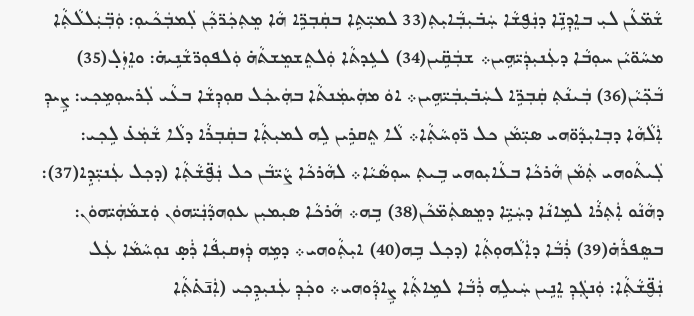ܫܵܡ̈ܥܵܢ ܠܝܼ ܒܐܸܕܼܢܹ̈ܐ ܕܢܲܦ̮ܫܵܐ ܚܲܒ̇ܝܼܒܼܵܐܝܼܬܼ(33 ܠܡܝܼ̈ܬܹܐ ܒܩܲܒܼܖܹ̈ܐ ܗܵܐ ܡܸܬܼܟܲܖ̈ܟܼܵܢ ܠܲܡܒܲܟܵܝܘܼ: ܘܲܒܼ̈ܝܲܠܠܵܬܼܵܐ ܡܚܵܘ̈ܝܵܢ ܚܘܼܒܵܐ ܕܥܲܢܝܼܕܲܝ̈ܗܹܝܢ܀ ܫܒܲܩܹ̈ܝܢ(34) ܠܥܹܕܬܵܐ ܘܲܠܬܸܫܡܸܫܬܵܗ̇ ܘܲܠܦܘܼܖ̈ܫܵܢܹܝܗ̇: ܘܐܸܙܲܠ̣(35) ܒܵܟܼ̈ܝܵܢ(36) ܒܲܝܢܵܬܼ ܩܲܒܼܖܹ̈ܐ ܠܚܲܒ̇ܝܼܒܲܝ̈ܗܹܝܢ܀ ܐܘܿ ܡܗܲܝܡܲܢܬܵܐ ܒܗܲܝܟܲܠ ܩܘܼܕܼܫܵܐ ܒܥܵܝ ܠܲܪܚܘܼܡܹܟܼܝ: ܨܹܝܕܼ ܐܲܠܵܗܵܐ ܕܒܼܐܝܼܕܵܘ̈ܗܝ ܣܝܼ̈ܡܵܢ ܟܠ ܖ̈ܘܼܚܵܬܼܵܐ܀ ܠܵܐ ܬܸܩܪܹܝܢ ܠܹܗ ܠܡܝܼܬܼܵܐ ܒܩܲܒܼܪܵܐ ܕܠܵܐ ܫܵܡܲܥ̇ ܠܹܟܼܝ: ܠܲܝܬܵܘܗܝ ܬܲܡܵܢ ܗܵܪܟܵܐ ܒܥܵܐܝܼܘܗܝ ܒܹܝܬܼ ܚܘܼܣܵܝܵܐ܀ ܠܗܵܪܟܵܐ ܨܵܝ̈ܒܵܢ ܟܠ ܢܲܦ̮̈ܫܵܬܼܵܐ (ܕܟܼܠ ܥܲܢܝܼ̈ܕܹܐ(37): ܕܗܵܢܵܘ ܐܲܬܼܪܵܐ ܠܡܹܐܢܵܐ ܕܚܲܝܹ̈ܐ ܕܡܸܣܬܲܡ̈ܟܵܢ(38) ܒܹܗ܀ ܗܵܪܟܵܐ ܣܝܼܡܝܼܢ ܥܘܼܗܕܵܢܲܝ̈ܗܘܿܢ ܘܲܫܡܵܗܲܝ̈ܗܘܿܢ: ܒܣܸܦܪܵܗ̇(39) ܪܲܒܵܐ ܕܐܲܠܵܗܘܼܬܼܵܐ (ܕܟܼܠ ܒܹܗ(40) ܐܝܼܬܼܵܘܗܝ܀ ܕܡܹܗ ܕܲܙܩܝܼܦܵܐ ܪܲܣ̣ ܢܘܼܚܵܡܵܐ ܥܲܠ ܢܲܦ̮̈ܫܵܬܼܵܐ: ܘܲܢܓܲܕܼ ܐܸܢܹܝܢ ܚܲܝܠܹܗ ܪܲܒܵܐ ܠܡܹܐܬܼܵܐ ܨܹܐܕܼܵܘܗܝ܀ ܘܟܲܕܼ ܥܲܢܝܼܕܹܟܼܝ (ܐܲܢ̄ܬ̇ܬܼܵܐ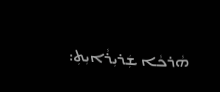ܗܵܪܟܵܐ ܫܲܪܝܼܪܵܐܝܼܬܼ: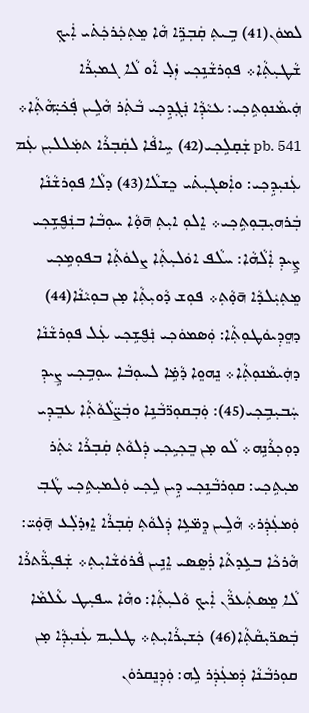ܠܡܘܿܢ(41) ܒܹܝܬܼ ܩܲܒܼܖܹ̈ܐ ܗܵܐ ܡܸܬܼܟܲܪܟܲܬ̇ܝ ܐܲܝܟܼ ܫܵܛܝܼܬܼܵܐ܀ ܦܘܼܪܫܵܢܹܟܼܝ ܙܲܠ̣ ܐܵܘ ܠܵܐ ܓܡܝܼܪܵܐ ܗܲܝܡܵܢܘܼܬܹܟܼܝ: ܥܝܵܕܼܵܐ ܢܲܓܼܕܹܟܼܝ ܒܵܬܲܪ ܗܵܠܹܝܢ ܦܲܟ̇ܝܼ̈ܗܵܬܼܵܐ܀ pb. 541 ܫܲܩ̣ܠܹܟܼܝ(42) ܚܹܐܦܵܐ ܠܩܲܒܼܪܵܐ ܬܡܲܠܠܝܼܢ ܥܲܡ ܥܲܢܝܼܕܹܟܼܝ: ܘܐܲܣܓܝܼܬ̇ܝ ܟܸܫܠܵܐ(43) ܕܠܵܐ ܦܘܼܪܫܵܢܵܐ ܒܲܪܗܝܼܒܼܘܼܬܹܟܼܝ܀ ܐܸܠܘܼ ܐܝܼܬܼ ܗ̄ܘ̣ܵܐ ܚܘܼܒܵܐ ܒܢܲܦ̮ܫܹܟܼܝ ܨܹܝܕܼ ܐܲܠܵܗܵܐ: ܚܠܵܦ ܐܘܿܠܝܼܬܼܵܐ ܨܠܘܿܬܼܵܐ ܒܦܘܼܡܹܟܼܝ ܡܸܬܼܝܲܠܕܵܐ ܗ̄ܘ̣ܵܬܼ܀ ܦܘܼܫ ܕܵܘܝܼܬܼܵܐ ܡ̣ܢ ܒܘܼܝܵܢܵܐ(44) ܕܗܸܕܼܝܘܿܛܘܼܬܼܵܐ: ܘܲܣܡܘܿܟܼܝ ܢܲܦ̮ܫܹܟܼܝ ܥܲܠ ܦܘܼܪܫܵܢܵܐ ܕܗܲܝܡܵܢܘܼܬܼܵܐ܀ ܢܸܗܘܸܐ ܕܵܡܹ̇ܐ ܠܚܘܼܒܵܐ ܚܘܼܒܹܟܼܝ ܨܹܝܕܼ ܚܲܒܝܼܒܹܟܼܝ(45): ܘܲܒܼܩܘܼܖ̈ܒܵܢܹܐ ܘܒܲܨ̈ܠܵܘܵܬܼܵܐ ܥܒܸܕܼܝ ܕܘܼܟܼܪܵܢܹܗ܀ ܠܵܘ ܡ̣ܢ ܒܸܟܼܝܹܟܼܝ ܕܲܠܘܵܬܼ ܩܲܒܼܪܵܐ ܝܵܬܲܪ ܡܝܼܬܹܟܼܝ: ܩܘܼܪܒܵܢܹܟܼܝ ܕܹܝܢ ܠܹܟܼܝ ܘܲܠܡܝܼܬܹܟܼܝ ܛܵܒܼ ܘܲܡܥܲܕܲܪ܀ ܗܵܠܹܝܢ ܕܸܡ̈ܥܹܐ ܕܲܠܘܵܬܼ ܩܲܒܼܪܵܐ ܐܸܙܕ̇ܠܲܥ ܗ̣̄ܘܲܝ̈: ܗܵܪܟܵܐ ܒܥܹܕܬܵܐ ܪܲܣܸܣܝ ܐܸܢܹܝܢ ܦܵܪܘܿܫܵܐܝܼܬܼ܀ ܫܲܦܝܼܖ̈ܵܬܪܵܐ ܠܵܐ ܡܸܣܬܲܥܖ̈ܵܢ ܐܲܝܟܼ ܘܵܠܝܼܬܼܵܐ: ܘܗܵܐ ܚܦܝܼܛ ܥܵܠܡܵܐ ܒܲܣܖ̈ܝܼܩܵܬܼܵܐ(46) ܟܲܫܝܼܪܵܐܝܼܬܼ܀ ܛܠܝܼܡ ܥܲܢܝܼܕܼܵܐ ܡ̣ܢ ܩܘܼܪܒܵܢܵܐ ܕܲܡܥܲܕܲܪ ܠܹܗ: ܘܲܕܼܢܸܩܪܘܿܢ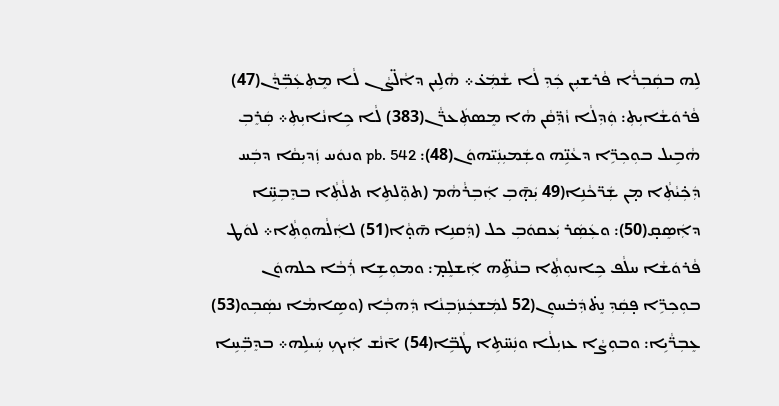ܠܹܗ ܒܩܲܒܼܪܵܐ ܦܵܪܫܝܼܢ ܟܲܕܼ ܠܵܐ ܫܵܡܲܥ̇܀ ܗܵܠܹܝܢ ܕܐܵܠ̈ܨܵܢ ܠܵܐ ܡܸܬܼܥܲܒܼ̈ܕܵܢ(47) ܦܵܪܘܿܫܵܐܝܼܬܼ: ܘܲܕܼܠܵܐ ܙܵܕܼ̈ܩܵܢ ܗܵܐ ܡܸܣܬܲܥܖ̈ܵܢ(383) ܠܵܐ ܟܹܐܢܵܐܝܼܬܼ܀ ܩܲܪܸܒܼ ܗܵܒܹܝܠ ܒܘܼܟܼܖܹ̈ܐ ܕܥܵܢܹ̈ܗ ܘܫܲܡܝܼܢܲܝ̈ܗܘܿܢ(48): pb. 542 ܘܢܘܿܚ ܙܲܕܝܼܩܵܐ ܕܒܲܚ ܕܲܟܼ̇ܝܵܬܼܵܐ ܡ̣ܢ ܫܲܖ̈ܟܵܢܹܐ(49 ܝܲܗ̣̄ܒܼ ܐܲܒܼܪܵܗܵܡ (ܬܘܼ̈ܠܬܹܐ ܬܠܵܬܼܵܐ ܒܕܸܒܼܚܹ̈ܐ ܕܐܲܣܸܩ̣(50): ܘܥܲܣܲܪ ܝܲܥܩܘܿܒܼ ܟܠ (ܕܲܩܢܹܐ ܗ̄ܘ̣ܵܐ(51) ܠܐܲܠܵܗܘܼܬܼܵܐ܀ ܠܘܿܛ ܦܵܪܘܿܫܵܐ ܚܠܵܦ ܟܹܐܢܘܼܬܼܵܐ ܒܢܵܬܹ̈ܗ ܐܲܫܠܸܡ̣: ܘܡܘܼܫܹܐ ܪܲܒܵܐ ܟܠܗܘܿܢ ܒܘܼܟܼܖܹ̈ܐ ܦ̣ܩܲܕܼ ܢܸܬ̇ܕܲܒ̇ܚܘܼܢ(52 ܠܡܲܫܟܲܢܙܲܒܼܢܵܐ ܕܲܗܒܼܵܐ (ܘܣܹܐܡܵܐ ܢܣܲܒܼܘ(53) ܥܸܒܼܖ̈ܵܝܹܐ: ܘܒܘܼܨܵܐ ܥܙܝܼܠܵܐ ܘܢܲܚ̈ܬܹܐ ܛܵܒܹ̈ܐ(54) ܐ̄ܢܵܫ ܐܲܝܟܼ ܚܲܝܠܹܗ܀ ܒܕܸܒܼ̈ܚܹܐ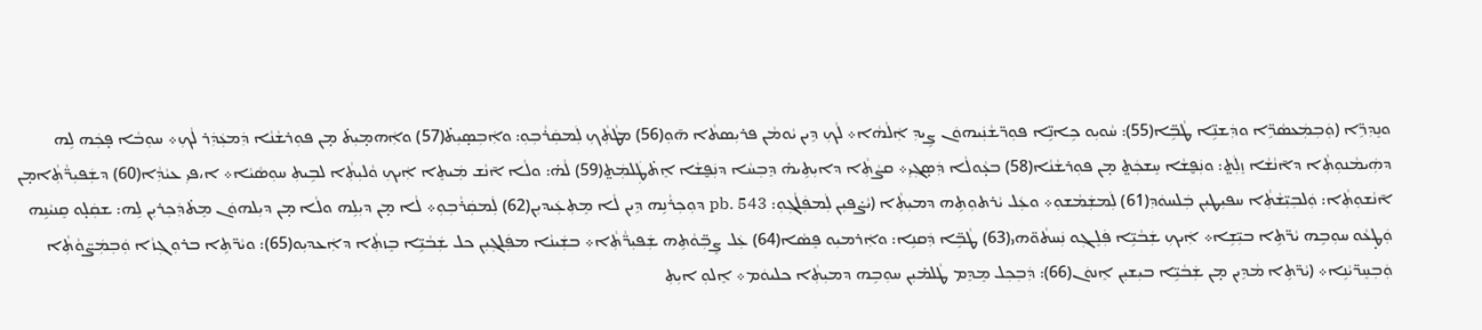ܘܢܸܕܼܖܹ̈ܐ (ܘܲܒܼܡܲܥܣܵܖܹ̈ܐ ܘܕܲܫܢܹ̈ܐ ܛܵܒܹ̈ܐ(55): ܚܵܘܝܼܘ ܟܹܐܢܹ̈ܐ ܦܘܼܖ̈ܫܵܢܲܝܗܘܿܢ ܨܹܝܕܼ ܐܲܠܵܗܵܐ܀ ܠܵܟܼ ܕܹܝܢ ܝܵܘܡܵܢ ܦܪܝܼܣܬܵܐ ܗ̄ܘܼ(56) ܡܛܵܬܼܵܟܼ ܠܲܡܩܲܪܵܒܼܘܼ: ܘܐܲܒܼܣ̣ܝܼܬ̇(57) ܘܐܲܗܡ̣ܝܼܬ̇ ܡ̣ܢ ܦܘܼܪܫܵܢܵܐ ܕܲܡܥܲܕܲܪ ܠܵܟܼ܀ ܚܘܼܒܵܐ ܦ̣ܟܲܗ ܠܹܗ ܕܗܲܝܡܵܢܘܼܬܼܵܐ ܕܐ̄ܢܵܫܵܐ ܙܸܠܲܬ̤: ܘܢܲܦ̮ܫܵܐ ܚܸܫܟܲܬ̤ ܡ̣ܢ ܦܘܼܪܫܵܢܵܐ(58) ܒܥ̣ܵܘܠܵܐ ܕܲܣ̣ܓܼܝܼ܀ ܩܨܵܬܼܵܐ ܕܐܝܼܬܹܝܗ̇ ܕܸܒܼܚܵܐ ܕܢܲܦ̮ܫܵܐ ܐܸܬ̇ܛܲܠܡܲܬ̤(59) ܠܵܗ̇: ܘܠܵܐ ܐ̄ܢܵܫ ܡܲܝܬܸܐ ܐܲܝܟܼ ܘܵܠܝܼܬܼܵܐ ܠܒܹܝܬܼ ܚܘܼܣܵܝܵܐ܀ ܐ،ܦܝܼ ܥܝܵܕܼܵܐ(60) ܕܫܲܦܝܼܖ̈ܵܬܼܵܐܡ̣ܢ ܐ̄ܢܵܫܘܼܬܼܵܐ: ܘܲܠܒܼܝܼ̈ܫܵܬܼܵܐ ܚܦܝܼܛܝܼܢ ܒܲܠܚܘܿܕܼ(61) ܠܲܡܫܲܡܵܫܘܼ܀ ܘܥܲܠ ܝܵܪܬܘܼܬܹܗ ܕܡܝܼܬܼܵܐ (ܝܵܨ̇ܦܝܼܢ ܠܲܡܦܲܠܵܓܼܘܼ: pb. 543 ܕܘܼܟܼܪܵܢܹܗ ܕܹܝܢ ܠܵܐ ܡܸܬܼܥܲܝܕܝܼܢ(62) ܠܲܡܩܲܪܵܒܼܘܼ܀ ܠܵܐ ܡ̣ܢ ܕܝܼܠܹܗ ܘܠܵܐ ܡ̣ܢ ܕܝܼܠܗܘܿܢ ܡܸܬ̇ܕܲܟܼܪܝܼܢ ܠܹܗ: ܫܩܲܠ̣ܘ ܩܸܢܝܵܢܹܗ ܘܲܛ̣ܥܵܘ ܚܘܼܒܹܗ ܝܵܖ̈ܬܹܐ ܒܝܼ̈ܫܹܐ܀ ܐܲܝܟܼ ܫܲܒܵܝܹ̈ܐ ܦܲܠܸܓܼܘ ܢܲܚܬܵܘ̈ܗܝ(63) ܛܵܒܹ̈ܐ ܕܲܩܢܹܐ: ܘܐܲܪܡܝܼܘ ܦܸܣܵܐ(64) ܥܲܠ ܨܸܒܼ̈ܘܵܬܹܗ ܫܲܦܝܼܖ̈ܵܬܼܵܐ܀ ܒܫܲܝܢܵܐ ܡܦܲܠܓܼܝܼܢ ܟܠ ܫܲܒܵܝܹ̈ܐ ܒܸܙܬܼܵܐ ܕܐܲܥܕܝܼܘ(65): ܘܝܵܖ̈ܬܹܐ ܒܪܘܼܓܼܙܵܐ ܘܲܒܼܡܲܨ̈ܘܵܬܼܵܐ ܘܲܒܼܚܸܖ̈ܝܵܢܹܐ܀ (ܝܵܖ̈ܬܹܐ ܡܵܕܹܝܢ ܡ̣ܢ ܫܲܒܵܝܹ̈ܐ ܒܝܼܫܝܼܢ ܐܸܢܘܿܢ(66): ܕܲܒܼܟܼܠ ܡܸܕܸܡ ܛܵܠܡ̇ܝܼܢ ܚܘܼܒܹܗ ܕܡܝܼܬܼܵܐ ܟܠܝܘܿܡ܀ ܐܸܠܘܼ ܐܝܼܬܼ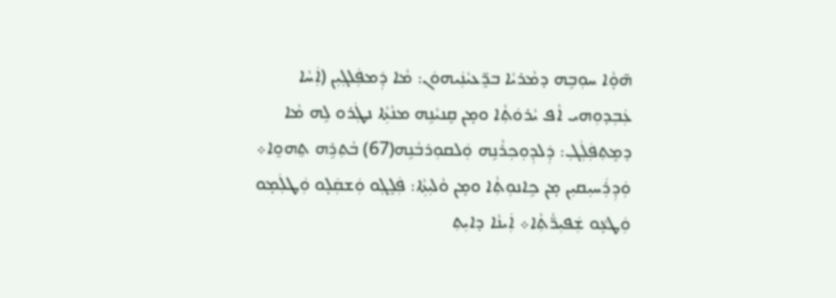ܗ̄ܘ̣ܵܐ ܚܘܼܒܹܗ ܕܡܵܪܝܵܐ ܒܖܸ̈ܥܝܵܢܲܝܗܘܿܢ: ܡܵܐ ܕܲܡܦܲܠܓܼܝܼܢ (ܐܲܚܵܐ ܥܲܒܼܕܘܼܗܝ ܐܵܦ ܝܵܪܘܿܬܼܵܐ ܘܡ̣ܢ ܩܸܢܝܵܢܹܗ ܡܢܵܬܼܵܐ ܢܛܲܪܘ ܠܹܗ ܡܵܐ ܕܡܸܬܼܦܲܠܲܓܼ: ܕܲܠܕܼܘܼܟܼܪܵܢܹܗ ܘܲܠܩܘܼܪܒܵܢܹܗ(67) ܒܵܬܼܪܹܗ ܬܸܗܘܸܐ܀ ܘܲܕܼܪܲܚܝܼܩܝܼܢ ܡ̣ܢ ܟܹܐܢܘܼܬܼܵܐ ܘܡ̣ܢ ܘܵܠܝܼܬܼܵܐ: ܦܲܠܸܓܼܘ ܘܲܫܩܲܠ̣ܘ ܘܲܛܠܲܡ̣ܘ ܘܲܛܥ̣ܵܘ ܫܲܦܝܼܖ̈ܵܬܼܵܐ܀ ܐܲܝܢܵܐ ܕܐܝܼܬܼ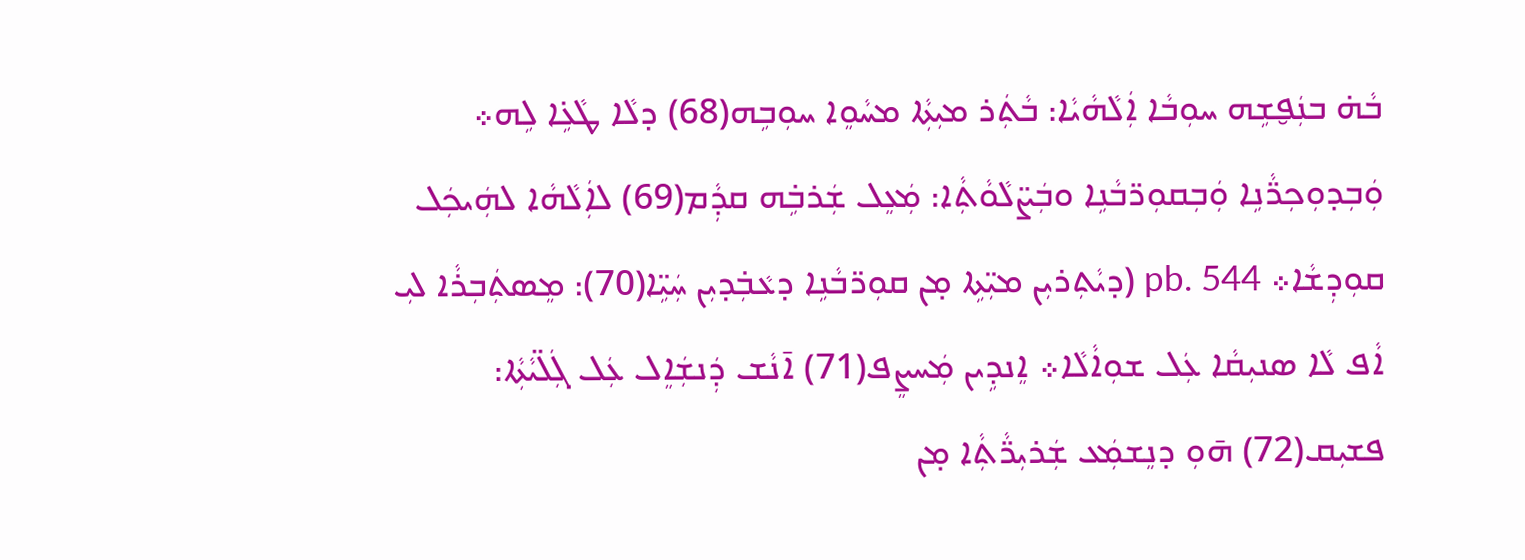ܒܵܗ̇ ܒܢܲܦ̮ܫܹܗ ܚܘܼܒܵܐ ܐܲܠܵܗܵܝܵܐ: ܒܵܬܲܪ ܡܝܼܬܼܵܐ ܡܚܵܘܸܐ ܚܘܼܒܹܗ(68) ܕܠܵܐ ܛܵܥܹ̇ܐ ܠܹܗ܀ ܘܲܒܼܕܘܼܟܼܖ̈ܵܢܹܐ ܘܲܒܼܩܘܼܖ̈ܒܵܢܹܐ ܘܒܲܨ̈ܠܵܘܵܬܼܵܐ: ܡܲܥܸܠ ܫܲܪܒܹ̇ܗ ܩܕܼܵܡ(69) ܠܐܲܠܵܗܵܐ ܠܗܲܝܟܲܠ ܩܘܼܕܼܫܵܐ܀ pb. 544 (ܕܝܵܬܼܪܝܼܢ ܡܝܼ̈ܬܹܐ ܡ̣ܢ ܩܘܼܖ̈ܒܵܢܹܐ ܕܥܵܒܼ̇ܕܝܼܢ ܚܲܝܹ̈ܐ(70): ܡܸܣܬܲܒܼܪܵܐ ܠܝܼ ܐܵܦ ܠܵܐ ܣܢܝܼܩܵܐ ܥܲܠ ܫܘܼܐܵܠܵܐ܀ ܐܸܢܕܹܝܢ ܡܲܚܨܸܦ(71) ܐ̄ܢܵܫ ܕܲܢܫܲܐܸܠ ܥܲܠ ܓܲܠ̈ܝܵܬܼܵܐ: ܦܫܝܼܩ(72) ܗ̄ܘܼ ܕܢܸܫܡܲܥ ܫܲܪܝܼܖ̈ܵܬܼܵܐ ܡ̣ܢ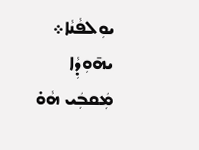ܝܘܼܠܦܵܢܵܐ܀ ܝܗ̄ܘܼܕܼܵܐ ܡܲܩܒܲܝ ܗܵܘ̇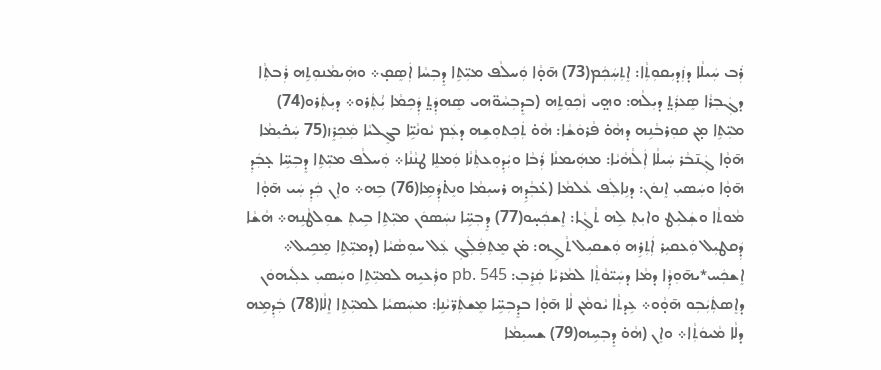ܪܲܒ ܚܲܝܠܵܐ ܕܙܲܕܝܼܩܘܼܬܼܵܐ: ܐܸܬܼܚܲܟܲܡ(73) ܗ̄ܘ̣ܵܐ ܘܲܚܠܵܦ ܡܝܼ̈ܬܹܐ ܕܸܒܼܚܵܐ ܐܲܣܸܩ̣܀ ܘܗܲܝܡܵܢܘܼܬܹܗ ܪܲܒܬܼܵܐ ܕܓܲܒܼܪܵܐ ܣܸܥܪܲܬ̤ ܕܝܼܠܵܗ: ܘܗ̤ܝ ܙܵܟܼܘܼܬܹܗ (ܒܕܸܒܼܚܵܘ̈ܗܝ ܣܸܗܕܲܬ̤ ܕܲܟܼܡܵܐ ܝܑܼܬܲܪܘ܀ ܕܝܼܬܲܪܘ(74) ܡܝܼ̈ܬܹܐ ܡ̣ܢ ܩܘܼܪܒܵܢܹܗ ܕܗܵܘ̇ ܦܵܪܘܿܫܵܐ: ܗܵܘ̇ ܬܲܟܼܬܘܼܫܹܗ ܕܥܲܡ ܝܵܘܢܵܝܹ̈ܐ ܒܓܸܠܝܵܐ ܡܲܟܼܪܸܙ(75 ܚܲܟ̇ܝܼܡܵܐ ܗ̄ܘ̣ܵܐ ܓܲܢ̄ܒܵܪ ܚܲܝܠܵܐ ܐܲܠܵܗܵܝܵܐ: ܡܗܲܝܡܢܵܐ ܪܲܒܵܐ ܘܝܲܕܼܘܼܥܬܼܵܢܵܐ ܘܲܡܠܸܐ ܛܢܵܢܵܐ܀ ܘܲܚܠܵܦ ܡܝܼ̈ܬܹܐ ܕܸܒܼܚܹ̈ܐ ܥ̣ܒܲܕܼ ܗ̄ܘ̣ܵܐ ܘܚܲܣܝܼ ܐܸܢܘܿܢ: ܕܢܹܐܠܲܦ ܥܵܠܡܵܐ (ܥ̇ܒܼܵܕܹܗ ܪܚܝܼܡܵܐ ܘܢܸܬ̇ܕܲܡܹܐ(76) ܒܹܗ܀ ܘܐܸܢ ܟܲܕܼ ܚܲܝ ܗ̄ܘ̣ܵܐ ܡܵܘܬܵܐ ܘܫܲܠܝܼܛ ܘܐܝܼܬܼ ܠܹܗ ܬܵܓܼܵܐ: ܐܸܫܟܲܚ̣ܘ(77) ܕܸܒܼܚܹ̈ܐ ܢܚܲܣܘܿܢ ܡܝܼ̈ܬܹܐ ܒܹܝܬܼ ܫܘܼܠܛܵܢܹܗ܀ ܗܵܫܵܐ ܕܲܩܛܝܼܠ ܘܲܥܩܝܼܪ ܐܲܬܼܪܹܗ ܘܲܫܩܝܼܠ ܬܵܓܹܗ: ܡ̇ܢ ܡܸܬܼܦܲܠܲܓܼ ܥܲܠ ܚܘܼܣܵܝܵܐ (ܕܡܝܼ̈ܬܹܐ ܡܸܟܹܝܠ܀ ܐܸܫܟܲܚ*ܝܗ̄ܘܼܕܼܵܐ ܕܡܵܐ ܕܚܲܝ̈ܘܵܬܼܵܐ ܠܡܵܪܝܵܐ ܩܲܪܸܒܼ: pb. 545 ܘܪܲܥܝܹܗ ܠܡܝܼ̈ܬܹܐ ܘܚܲܣܝܼ ܥܠܲܝܗܘܿܢ ܕܐܸܣܬܲܝܲܒܼܘ ܗ̄ܘ̣ܵܘ܀ ܥܹܕܬܵܐ ܝܵܘܡܵܢ ܠܵܐ ܗ̄ܘ̣ܵܐ ܒܕܸܒܼܚܹ̈ܐ ܡܸܫܬܲܖ̈ܝܵܢܹܐ: ܡܚܲܣܝܵܐ ܠܡܝܼ̈ܬܹܐ ܐܸܠܵܐ(78) ܒܲܕܼܡܹܗ ܕܠܵܐ ܡܵܝܘܿܬܼܵܐ܀ ܘܐܸܢ (ܗܵܘ̇ ܕܸܒܼܚܹܗ(79) ܫܚܝܼܡܵܐ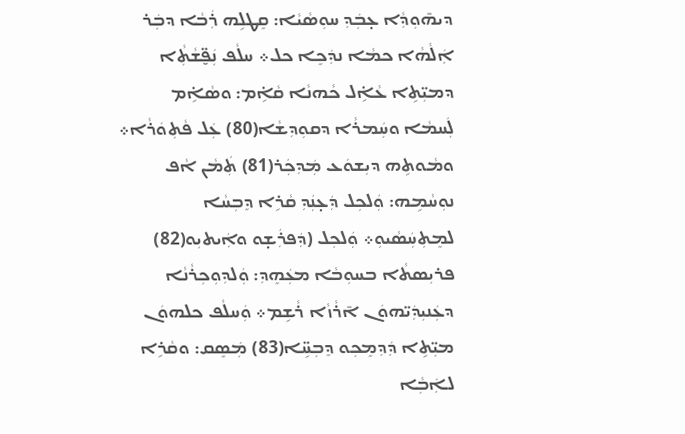ܕܝܗ̄ܘܼܕܼܵܐ ܥ̣ܒܲܕܼ ܚܘܼܣܵܝܵܐ: ܩܸܛܠܹܗ ܪܲܒܵܐ ܕܒܲܪ ܐܲܠܵܗܵܐ ܟܡܵܐ ܢܕܲܟܸܐ ܟܠ܀ ܚܠܵܦ ܢܲܦ̮̈ܫܵܬܼܵܐ ܕܡܝܼ̈ܬܹܐ ܥܵܐܹ̇ܠ ܟܵܗܢܵܐ ܩܵܐܹ̇ܡ: ܘܣܵܐܹ̇ܡ ܠܲܚܡܵܐ ܘܚܲܡܪܵܐ ܕܩܘܼܕܼܫܵܐ(80) ܥܲܠ ܦܵܬܼܘܿܪܵܐ܀ ܘܡܵܘܬܹܗ ܕܝܼܫܘܿܥ ܡܲܕܼܟܲܪ(81) ܬܲܡܵܢ ܐܵܦ ܢܘܼܚܵܡܹܗ: ܘܲܠܟܼܠ ܕܲܥ̣ܢܲܕܼ ܩܵܪܹܐ ܕܸܒܼܚܵܐ ܠܡܸܬܼܚܲܣܵܝܘܼ܀ ܘܲܠܟܼܠ (ܕܲܦܪܲܫ̣ܘ ܘܐܲܝܬܝܼܘ(82) ܦܪܝܼܣܬܵܐ ܒܚܘܼܒܵܐ ܡܥܲܗܸܕܼ: ܘܲܠܕܼܘܼܟܼܪܵܢܵܐ ܕܥܲܢܝܼܕܲܝ̈ܗܘܿܢ ܐ̄ܪܵܙܵܐ ܪܵܫܹܡ܀ ܘܲܚܠܵܦ ܟܠܗܘܿܢ ܡܝܼ̈ܬܹܐ ܕܲܕܼܡܸܟܼܘ ܕܸܒܼܚܹ̈ܐ(83) ܡܲܣܸܩ: ܘܩܵܪܹܐ ܠܐܲܒܼܵܐ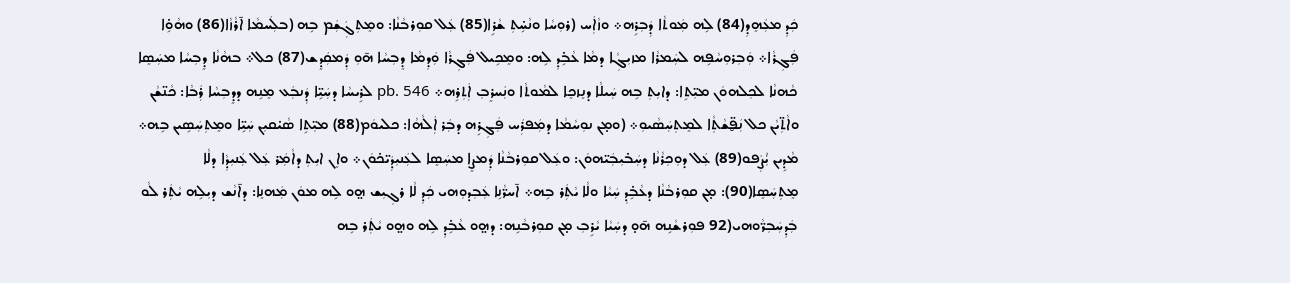ܟܲܕܼ ܡܥܲܗܸܕܼ(84) ܠܹܗ ܡܲܘܬܵܐ ܕܲܒܼܪܹܗ܀ ܘܙܵܐܲܚ (ܪܘܼܚܵܐ ܘܢܵܚܹ̇ܬܼ ܫܵܪܹܐ(85) ܥܲܠ ܩܘܼܪܒܵܢܵܐ: ܘܡܸܬܼܓܲܫܲܡ ܒܹܗ (ܒܠܲܚܡܵܐ ܐ̄ܪܵܙܵܐ(86) ܘܗܵܘܹ̇ܐ ܦܲܓܼܪܵܐ܀ ܘܲܒܼܪܘܼܚܵܦܹܗ ܠܚܲܡܪܵܐ ܡܙܝܼܓܼܵܐ ܕܡܵܐ ܥܵܒܹ̇ܕܼ ܠܹܗ: ܘܡܸܟܹܝܠ ܦܲܓܼܪܵܐ ܘܲܕܼܡܵܐ ܕܸܒܼܚܵܐ ܗ̄ܘܼ ܕܲܡܩܲܕܸܫ(87) ܟܠ܀ ܒܗܵܢܵܐ ܕܸܒܼܚܵܐ ܡܚܲܣܸܐ ܟܵܗܢܵܐ ܠܟܼܠܗܘܿܢ ܡܝܼ̈ܬܹܐ: ܕܐܝܼܬܼ ܒܹܗ ܚܲܝܠܵܐ ܕܢܸܙܟܸܐ ܠܡܵܘܬܵܐ ܘܢܲܚܪܸܒܼ ܐܲܬܼܪܹܗ܀ pb. 546 ܠܪܹܝܚܵܐ ܕܚܲܝܹ̈ܐ ܕܲܢܒܲܥ ܡܸܢܹܗ ܕܕܸܒܼܚܵܐ ܪܲܒܵܐ: ܟܵܢ̈ܫܵܢ ܘܐܵܬܼ̈ܝܵܢ ܟܠ ܢܲܦ̮̈ܫܵܬܼܵܐ ܠܡܸܬܼܚܲܣܵܝܘܼ܀ (ܘܡ̣ܢ ܢܘܼܚܵܡܵܐ ܕܡܲܦܪܲܚ ܦܲܓܼܪܹܗ ܕܒܲܪ ܐܲܠܵܗܵܐ: ܟܠܝܘܿܡ(88) ܡܝܼ̈ܬܹܐ ܣܵܝ̇ܩܝܼܢ ܚܲܝܹ̈ܐ ܘܡܸܬܼܚܲܣܹܝܢ ܒܹܗ܀ ܡܵܕܹܝܢ ܝܑܼܨܲܦܘ(89) ܥܲܠ ܕܘܼܟܼܪܵܢܵܐ ܕܚܲܒ̇ܝܼܒܲܝ̈ܗܘܿܢ: ܘܥܲܠ ܩܘܼܪܒܵܢܵܐ ܕܲܡܨܸܐ ܡܚܲܣܸܐ ܠܥܲܢܝܼܕܲܝ̈ܟ̇ܘܿܢ܀ ܘܐܸܢ ܐܝܼܬܼ ܕܐܵܡܲܪ ܥܲܠ ܥܲܢܝܼܕܼܵܐ ܕܠܵܐ ܡܸܬܼܚܲܣܸܐ(90): ܡ̣ܢ ܩܘܼܪܒܵܢܵܐ ܕܥܵܒܹ̇ܕܼ ܚܲܝܵܐ ܘܠܵܐ ܝܵܬܲܪ ܒܹܗ܀ ܐ̄ܚܖ̈ܵܢܹܐ ܥܲܒܼܕܘܼܗܝ ܟܲܕܼ ܠܵܐ ܪܓܼܝܼܫ ܗ̤ܘ ܠܹܗ ܡܘܿܢ ܡܲܗܢܸܐ: ܕܐ̄ܢܵܫ ܕܝܼܠܹܗ ܝܵܬܲܪ ܠܵܘ ܒܲܕܼܚܲܒܼܖ̈ܵܘܗܝ(92 ܦܘܼܪܫܵܢܹܗ ܗ̄ܘ̣ ܕܚܲܝܵܐ ܝܵܪܹܒܼ ܡ̣ܢ ܩܘܼܪܒܵܢܹܗ: ܕܗ̤ܘ ܥܵܒܹ̇ܕܼ ܠܹܗ ܘܗ̤ܘ ܝܵܬܲܪ ܒܹܗ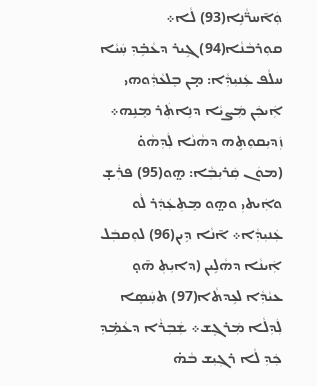ܘܲܐ̄ܚܖ̈ܵܢܹܐ(93) ܠܵܐ܀ ܩܘܼܪܒܵܢܵܐ(94) ܓܹܝܪ ܕܥܵܒܹ̇ܕܼ ܚܲܝܵܐ ܚܠܵܦ ܥܲܢܝܼܕܼܵܐ: ܡ̣ܢ ܒܸܠܥܵܕܼܵܘܗܝ ܐܲܝܟܲܢ ܡܲܨܝܵܐ ܕܢܹܐܬܲܪ ܡܸܢܹܗ܀ ܙܲܕܝܼܩܘܼܬܹܗ ܕܗܵܢܵܐ ܠܲܕܼܗܵܘ̇ (ܡܘܿܢ ܩܲܪܝܼܒܼܵܐ: ܗ̤ܘ(95) ܦܪܲܫ̣ ܘܐܲܝܬܝܼ ܘܗ̤ܘ ܡܸܬܼܥܲܕܲܪ ܠܵܘ ܥܲܢܝܼܕܼܵܐ܀ ܐ̄ܢܵܐ ܕܹܝܢ(96) ܠܘܼܩܒܲܠ ܐܲܝܢܵܐ ܕܗܵܠܹܝܢ (ܕܐܝܼܬܼ ܗ̄ܘ̣ ܥܝܵܕܼܵܐ ܠܥܹܕܬܵܐ(97) ܬܚܲܣܸܐ ܠܲܕܼܠܵܐ ܡܲܪܓܸܫ܀ ܫܲܒܼܪܵܐ ܕܥܵܡܹ̇ܕܼ ܟܲܕܼ ܠܵܐ ܪܓܼܝܼܫ ܒܵܗ̇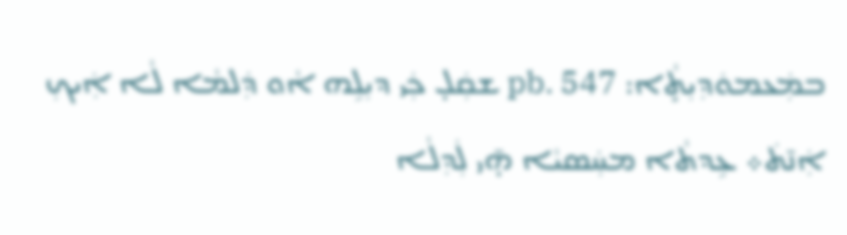ܒܡܲܥܡܘܿܕܼܝܼܬܼܸܵܐ: pb. 547 ܫܩܲܠ̣ ܟܲܝ ܕܝܼܠܹܗ ܐܵܘ ܕܲܠܡܵܐ ܠܵܐ ܐܲܝܟܼ ܐܲܢ̄ܬܿ܀ ܥܹܕܬܵܐ ܡܚܲܣܝܵܐ ܗ̣̄ܝ ܠܲܕܼܠܵܐ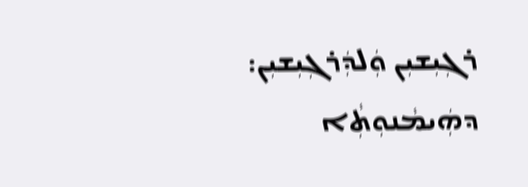ܪܓܼܝܼܫܝܼܢ ܘܲܠܕܲܪܓܼܝܼܫܝܼܢ: ܕܗܲܝܡܵܢܘܼܬܼܵܐ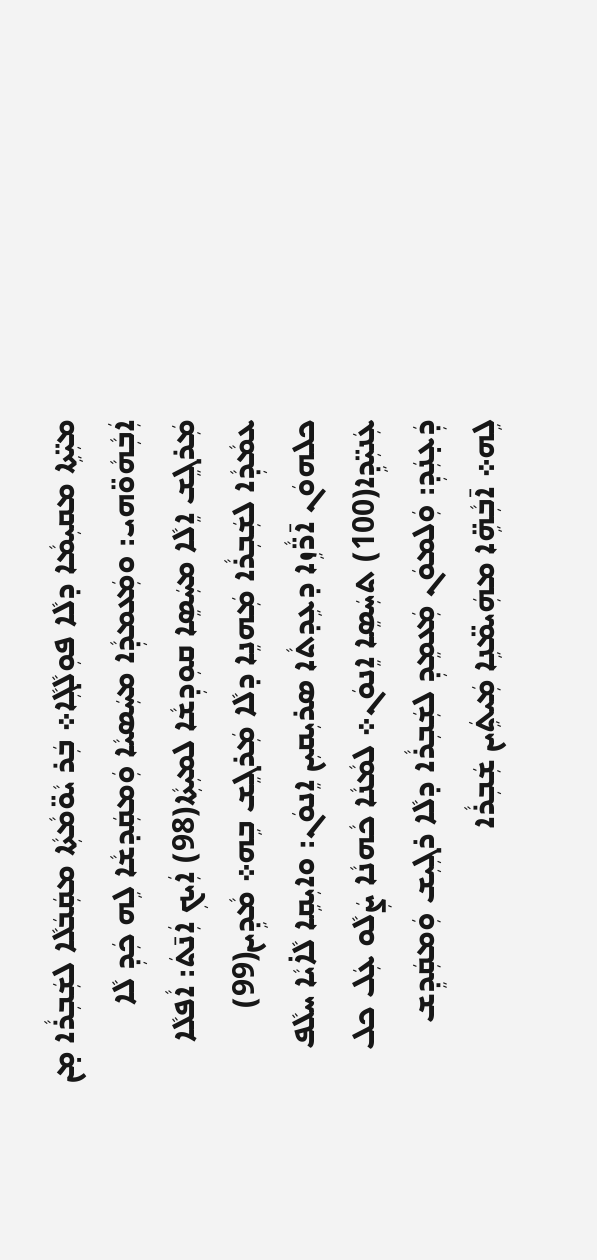ܡܝܼ̈ܬܹܐ ܡܩܝܼܡܵܐ ܕܠܵܐ ܦܘܼܠܵܓܼܵܐ܀ ܒܲܪ ܝܵܘ̈ܡܵܬܼܵܐ ܡܩܲܒܿܠܵܐ ܠܫܲܒܼܪܵܐ ܡ̣ܢ ܐܲܒܼܵܗܵܘ̈ܗܝ: ܘܡܲܥܡܕܼܵܐ ܡܚܲܣܝܵܐ ܘܲܡܩܲܕܫܵܐ ܠܹܗ ܟܲܕܼ ܠܵܐ ܡܲܪܓܸܫ ܐܸܠܵܐ ܡܚܲܣܸܐ ܩܘܼܕܼܫܵܐ ܠܡܝܼܬܼܵܐ(98) ܐܲܝܟܼ ܐܲܢ̄ܬܿ: ܐܵܦܠܵܐ ܥܡܵܕܼܵܐ ܠܫܲܒܼܪܵܐ ܡܲܗܢܸܐ ܕܠܵܐ ܡܲܪܓܸܫ ܒܹܗ܀ ܡܵܕܹܝܢ(99) ܟܠܗܘܿܢ ܐ̄ܖ̈ܵܙܹܐ ܕܥܹܕܬܵܐ ܣܪܝܼܩܝܼܢ ܐܸܢܘܿܢ: ܘܐܝܼܩܹܐ ܠܵܐ̇ܝܵܐ ܚܠܵܦ ܥܲܢܝܼ̈ܕܹܐ(100) ܬܚܲܣܸܐ ܐܸܢܘܿܢ܀ ܠܡܵܢܵܐ ܟܵܗܢܵܐ ܨܲܠܵܘ ܥܲܠ ܟܠ ܕܲܥ̣ܢܲܕܼ: ܘܲܠܡܘܿܢ ܡܲܥܡܸܕܼ ܠܫܲܒܼܪܵܐ ܕܠܵܐ ܪܓܼܝܼܫ ܘܲܡܩܲܕܸܫ ܠܹܗ܀ ܐ̄ܒܼܵܗܹ̈ܐ ܡܗܲܝܡ̈ܢܹܐ ܡܲܝܬܹܿܝܢ ܫܲܒܼܪܵܐ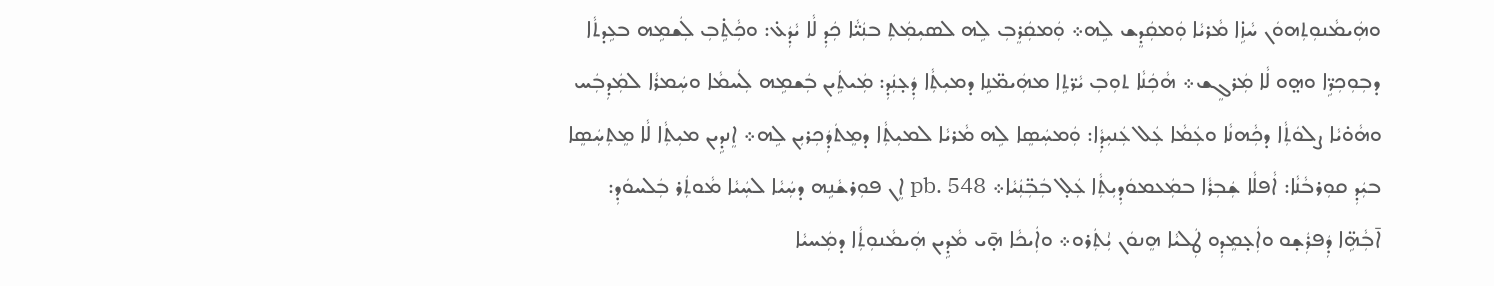ܘܗܲܝܡܵܢܘܼܬܼܗܘܿܢ ܚܵܙܹ̇ܐ ܡܵܪܝܵܐ ܘܲܡܩܲܕܸܫ ܠܹܗ܀ ܘܲܡܩܲܪܸܒܼ ܠܹܗ ܠܣܝܼܡܲܬܼ ܒܢܲܝ̈ܵܐ ܟܲܕܼ ܠܵܐ ܝܵܕܲܥ̇: ܘܟܼܵܬܹ̇ܒܼ ܠܲܫܡܹܗ ܒܥܹܕܬܵܐ ܕܒܼܘܼܟܼܖܹ̈ܐ ܘܗ̤ܘ ܠܵܐ ܡܲܪܓܸܫ܀ ܗܵܟܲܢܵܐ ܬܘܼܒܼ ܝܵܖ̈ܬܹܐ ܡܗܲܝܡ̈ܢܹܐ ܕܡܝܼܬܼܵܐ ܕܲܥ̣ܢܲܕܼ: ܡܲܝܬܹܿܝܢ ܒܲܫܡܹܗ ܠܲܚܡܵܐ ܘܚܲܡܪܵܐ ܠܡܲܕܼܒܲܚ ܘܗܵܘ̇ܝܵܐ ܨܠܘܿܬܼܵܐ ܕܟܼܵܗܢܵܐ ܘܥܲܡܵܐ ܥܲܠ ܥܲܢܝܼܕܼܵܐ: ܘܲܡܚܲܣܸܐ ܠܹܗ ܡܵܪܝܵܐ ܠܡܝܼܬܼܵܐ ܕܡܸܬܿܕܲܟܼܪܝܼܢ ܠܹܗ܀ ܐܸܢܕܹܝܢ ܡܝܼܬܼܵܐ ܠܵܐ ܡܸܬܼܚܲܣܸܐ ܒܝܲܕܼ ܩܘܼܪܒܵܢܵܐ: ܐܵܦܠܵܐ ܫܲܒܼܪܵܐ ܒܡܲܥܡܘܿܕܼܝܼܬܼܵܐ ܥܲܠ̣ ܒܲܒܼ̈ܢܲܝܵܐ܀ pb. 548 ܐܸܢ ܦܘܼܪܫܵܢܹܗ ܕܚܲܝܵܐ ܠܚܲܝܵܐ ܡܵܘܬܲܪ ܒܲܠܚܘܿܕܼ: ܐ̄ܒܼܵܗܹ̈ܐ ܕܲܦܪܲܫ̣ܘ ܘܐܲܥ̣ܡܸܕܼܘ ܛܲܠܝܵܐ ܗܸܢܘܿܢ ܝܑܼܬܲܪܘ܀ ܘܐܲܝܟܵܐ ܗ̣̄ܝ ܡܵܕܹܝܢ ܗܲܝܡܵܢܘܼܬܼܵܐ ܕܡܲܚܝܵܐ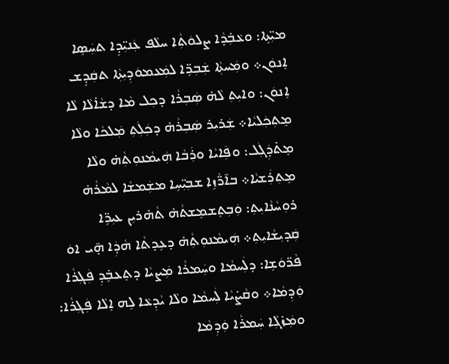ܡܝܼ̈ܬܹܐ: ܘܥܵܒܼ̇ܕܵܐ ܨܠܘܿܬܼܵܐ ܚܠܵܦ ܥܲܢܝܼ̈ܕܹܐ ܬܚܲܣܸܐ ܐܸܢܘܿܢ܀ ܘܡܲܚܬܼܵܐ ܫܲܒܼܖܹ̈ܐ ܠܡܲܥܡܘܿܕܼܝܼܬܼܵܐ ܬܩܲܕܸܫ ܐܸܢܘܿܢ: ܘܐܝܼܬܼ ܠܵܗ̇ ܣܲܒܼܪܵܐ ܕܟܼܠ ܡܵܐ ܕܫܵܐ̇ܠܵܐ ܠܵܐ ܡܸܬܼܟܲܠܝܵܐ܀ ܫܲܪܝܼܪ ܣܲܒܼܪܵܗ̇ ܕܟܲܠܲܬܼ ܡܲܠܟܵܐ ܘܠܵܐ ܡܸܬ̇ܕܲܓܲܠ: ܘܦܲܐܝܵܐ ܘܪܲܒܵܐ ܗܲܝܡܵܢܘܼܬܼܵܗ̇ ܘܠܵܐ ܡܸܬܼܪܲܫܝܵܐ܀ ܒܐ̄ܖ̈ܵܙܹܐ ܫܒܼܝܼ̈ܚܹܐ ܡܫܲܡܫܵܐ ܠܡܵܪܵܗ̇ ܪܘܼܚܵܢܵܐܝܼܬܼ: ܘܲܒܼܬܸܫܡܸܫܬܵܗ̇ ܬܵܗ̇ܪܝܼܢ ܥܝܼܖܹ̈ܐ ܩܲܕܝܼܫܵܐܝܼܬܼ܀ ܗܲܝܡܵܢܘܼܬܼܵܗ̇ ܕܥܹܕܬܵܐ ܗܵܕܲܐ ܗ̣̄ܝ ܐܘܿ ܦܵܖ̈ܘܿܫܹܐ: ܕܠܲܚܡܵܐ ܘܚܲܡܪܵܐ ܡܲܨܝܵܐ ܕܬܸܥܒܸ̇ܕܼ ܦܲܓܼܪܵܐ ܘܲܕܼܡܵܐ܀ ܘܩܵܨ̇ܝܵܐ ܠܲܚܡܵܐ ܘܠܵܐ ܝܵܕܼܥܵܐ ܠܹܗ ܐܸܠܵܐ ܦܲܓܼܪܵܐ: ܘܡܲܙ̇ܓܼܵܐ ܚܲܡܪܵܐ ܘܲܕܼܡܵܐ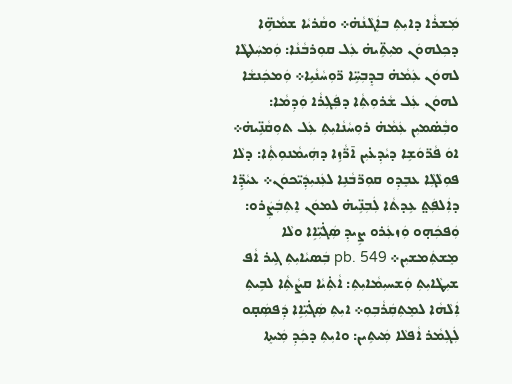ܡܲܫܪܵܐ ܕܐܝܼܬܼ ܒܐܲܓܵܢܵܗ̇܀ ܘܩܵܪܝܵܐ ܫܡܵܗܹ̈ܐ ܕܟܼܠܗܘܿܢ ܡܝܼܬܹ̈ܝܗ̇ ܥܲܠ ܩܘܼܪܒܵܢܵܐ: ܘܲܡܚܲܠܛܵܐ ܠܗܘܿܢ ܥܲܡܵܗ̇ ܒܕܸܒܼܚܹ̈ܐ ܖ̈ܘܼܚܵܢܵܝܹܐ܀ ܘܲܡܟܲܢܫܵܐ ܠܗܘܿܢ ܥܲܠ ܫܵܪܘܼܬܼܵܐ ܕܦܲܓܼܪܵܐ ܘܲܕܼܡܵܐ: ܘܒܼܵܣ̇ܡܝܼܢ ܥܲܡܵܗ̇ ܪܘܼܚܵܢܵܐܝܼܬܼ ܥܲܠ ܬܘܼܩܵܢܹ̈ܝܗ̇܀ ܐܘܿ ܦܵܖ̈ܘܿܫܹܐ ܕܝܵܕܼܥ̇ܝܼܢ ܐ̄ܖ̈ܵܙܹܐ ܕܗܲܝܡܵܢܘܼܬܼܵܐ: ܕܠܵܐ ܦܘܼܠܵܓܼܵܐ ܥܒܸܕܼܘ ܩܘܼܖ̈ܒܵܢܹܐ ܠܥܲܢܝܼܕܲܝ̈ܟܘܿܢ܀ ܥܝܵܕܹ̈ܐ ܕܐܲܠܦܲܬ̤ ܥܹܕܬܵܐ ܠܲܒܼܢܹ̈ܝܗ̇ ܠܡܘܿܢ ܐܸܬܼܒܲܨܲܪܘ: ܘܲܦܟܲܗ̣ܘ ܘܲܙܥܲܪܘ ܨܹܝܕܼ ܣܲܓ̇ܝܼ̈ܐܹܐ ܘܠܵܐ ܡܸܫܬܲܡܫܝܼܢ܀ pb. 549 ܒܲܣܝܵܐܝܼܬܼ ܓܹܝܪ ܐܵܦ ܫܝܼܛܵܐܝܼܬܼ ܘܲܫܚܝܼܡܵܐܝܼܬܼ: ܐܵܬܼ̇ܝܵܐ ܩܨܵܬܼܵܐ ܠܒܹܝܬܼ ܐܲܠܵܗܵܐ ܠܡܸܬܼܩܲܪܵܒܼܘܼ܀ ܐܝܼܬܼ ܣܲܓ̇ܝܼ̈ܐܹܐ ܕܲܦܣܲܩ̣ܘ ܠܲܓܼܡܵܪ ܐܵܦܠܵܐ ܡܲܝܬܹܝܢ: ܘܐܝܼܬܼ ܕܟܲܕܼ ܡܲܝܬܸܐ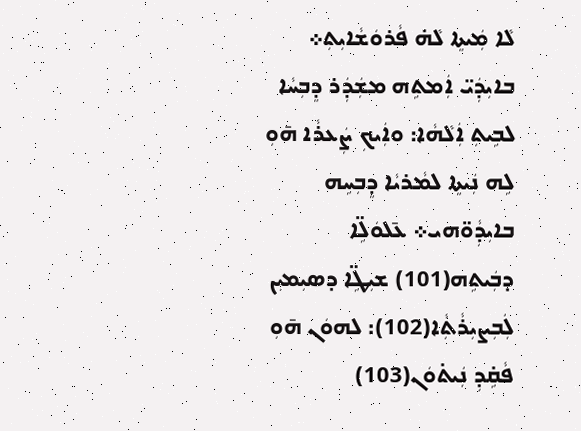ܠܵܐ ܡܲܝܬܸܐ ܠܵܗ̇ ܦܵܪܘܿܫܵܐܝܼܬܼ܀ ܒܐܝܼܕܲܝ̈ ܐܲܡܬܹܗ ܡܫܲܕܲܪ ܕܸܒܼܚܵܐ ܠܒܹܝܬܼ ܐܲܠܵܗܵܐ: ܘܐܲܝܟܼ ܨܲܥܪܵܐ ܗ̄ܘܼ ܠܹܗ ܢܲܝܬܸܐ ܠܡܵܪܝܵܐ ܕܸܒܼܚܹܗ ܒܐܝܼܕܼܵܘ̈ܗܝ܀ ܥ̄ܠܘܿܠܹ̈ܐ ܕܒܲܝܬܹܗ(101) ܫܝܼܛܹ̈ܐ ܕܣܝܼܡܝܼܢ ܠܲܒܼܨܝܼܪܵܬܼܵܐ(102): ܠܗܘܿܢ ܗ̄ܘܼ ܦܵܩܹ̇ܕܼ ܢܲܝܬ̇ܘܿܢ(103)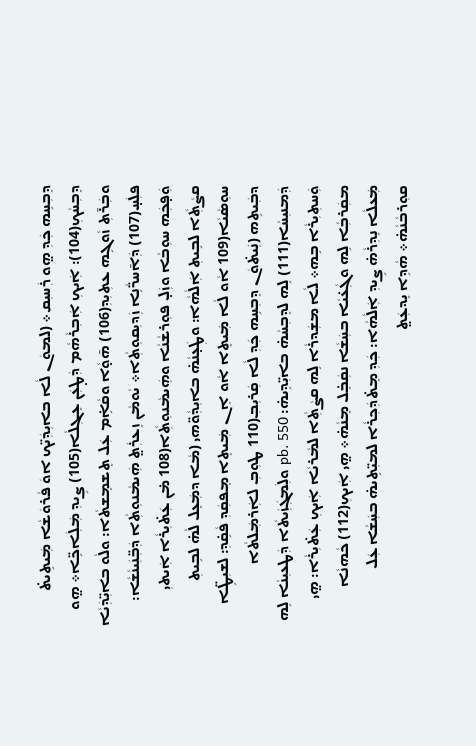ܕܸܒܼܚܹܗ ܟܲܕܼ ܗ̤ܘ ܪܲܚܝܼܩ܀ (ܠܡܘܿܢ ܠܵܐ ܒܐܝܼܕܲܝ̈ܟ ܐܘܿ ܦܵܪܘܿܫܵܐ ܡܲܝܬܹܝܬ̇ ܕܸܒܼܚܵܟܼ(104): ܐܲܝܟܼ ܐܲܒܼܪܵܗܵܡ ܕܲܛ̣ܥܲܢ ܥܸܓܼܠܵܐ(105) ܨܹܝܕܼ ܡܲܠܲܐܟܹ̈ܐ܀ ܗ̤ܘ ܘܒܲܪ̄ܬܼ ܙܵܘܓܹܗ ܥܬܼܝܼܕܼ(106) ܗ̄ܘ̣ܵܐ ܘܩܵܐܹ̇ܡ ܥܲܠ ܬܸܫܡܸܫܬܵܐ: ܘܠܵܘ ܒܐܝܼ̈ܕܲܝܵܐ ܦܠܲܚ̣(107) ܕܲܐ̄ܚܖ̈ܵܢܹܐ ܙܲܕܝܼܩܘܼܬܼܵܐ܀ ܝܵܘܡܵܢ ܙܸܥܪܲܬ̤ ܗܲܝܡܵܢܘܼܬܼܵܐ ܕܲܒܼ̈ܢܲܝܢܵܫܵܐ: ܘܲܦ̣ܟܲܗ ܚܘܼܒܵܐ ܘܙܲܠ̣ ܦܘܼܪܫܵܢܵܐ ܘܗܲܝܡܵܢܘܼܬܼܵܐ(108 ܡ̇ܢ ܥܲܬ̇ܝܼܪܵܐ ܐܲܝܬܝܼ ܩܨܵܬܼܵܐ ܠܒܹܝܬܼ ܐܲܠܵܗܵܐ: ܘܛܲܥ̣ܢܵܗ̇ ܒܐܝܼܕܼܵܘ̈ܗܝ (ܡܵܐ ܕܡܲܥܸܠ ܠܵܗ̇ ܠܒܹܝܬܼ ܚܘܼܣܵܝܵܐ(109 ܐܵܘ ܠܵܐ ܡܲܝܬܸܐ ܐܵܘ ܐܸܢ ܡܲܝܬܸܐ ܡܸܦܩܲܕܼ ܦܵܩܹ̇ܕܼ: ܠܫܝܼܛܹ̈ܐ ܕܒܲܝܬܹܗ (ܢܲܝܬ̇ܘܿܢ ܕܸܒܼܚܹܗ ܟܲܕܼ ܠܵܐ ܩܲܪܝܼܒܼ(110 ܛܘܼܒܼ ܠܐܲܪܡܲܠܬܵܐ ܕܲܡܢܝܼܚܵܐ(111) ܠܹܗ ܠܕܸܒܼܚܵܗ̇ ܒܐܝܼ̈ܕܹܝܗ̇: pb. 550 ܘܠܲܡܓܲܙܲܝܬܵܐ ܕܲܛܥܝܼܢܵܐ ܠܹܗ ܘܲܚܬܼܝܼܪܵܐ ܒܹܗ܀ ܠܵܐ ܡܫܲܕܪܵܐ ܠܹܗ ܩܨܵܬܼܵܐ ܠܡܵܪܝܵܐ ܐܲܝܟܼ ܥܲܬ̇ܝܼܪܵܐ: ܗ̤ܝ ܡܩܲܪܒܼܵܐ ܠܹܗ ܘܓܼܵܥ̇ܝܵܐ ܒܚܲܫܵܐ ܢܩܲܒܸ̇ܠ ܡܸܢܵܗ̇܀ ܗ̤ܝ ܐܲܝܟܼ(112) ܟܵܗܢܵܐ ܡܲܥܠܵܐ ܢܸܕܼܪܵܗ̇ ܨܹܝܕܼ ܐܲܠܵܗܵܐ: ܟܲܕܼ ܡܸܬ̇ܕܲܟܼܪܵܐ ܠܡܝܼ̈ܬܹܝܗ̇ ܒܚܲܫܵܐ ܥܲܠ ܩܘܼܪܒܵܢܵܗ̇܀ ܗܵܕܹܐ ܝܸܕܥܲܬ̤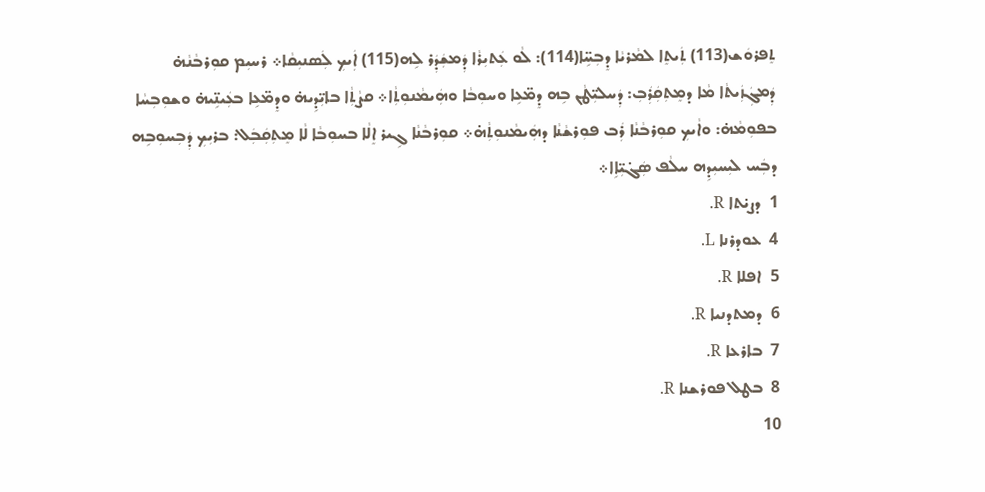ܬܸܦܪܘܿܫ(113) ܬܲܝܬܸܐ ܠܡܵܪܝܵܐ ܕܸܒܼܚܹ̈ܐ(114): ܠܵܘ ܥܲܬܝܼܪܵܐ ܕܲܡܫܲܕܲܪ ܠܹܗ(115) ܐܲܝܟܼ ܠܲܣܢܝܼܩܵܐ܀ ܪܚܝܼܡ ܩܘܼܪܒܵܢܵܗ̇ ܕܲܡܓܲܙܲܝܬܵܐ ܡܵܐ ܕܡܸܬܼܩܲܪܲܒܼ: ܕܲܚܠܝܼ̈ܛܵܢ ܒܹܗ ܕܸܡ̈ܥܹܐ ܘܚܘܼܒܵܐ ܘܗܲܝܡܵܢܘܼܬܼܵܐ܀ ܩܨܵܬܼܵܐ ܒܐܝܼ̈ܕܹܝܗ̇ ܘܕܸܡ̈ܥܹܐ ܒܥܲܝܢܹ̈ܝܗ̇ ܘܫܘܼܒܼܚܵܐ ܒܦܘܼܡܵܗ̇: ܘܐܵܝܟܼ ܩܘܼܪܒܵܢܵܐ ܪܲܒ ܦܘܼܪܫܵܢܵܐ ܕܗܲܝܡܵܢܘܼܬܼܵܗ̇܀ ܩܘܼܪܒܵܢܵܐ ܓܹܝܪ ܐܸܠܵܐ ܒܚܘܼܒܵܐ ܠܵܐ ܡܸܬܼܩܲܒܲܠ: ܒܪܝܼܟܼ ܕܲܒܼܚܘܼܒܹܗ ܕܒܲܚ ܠܝܼܚܝܼܕܹܗ ܚܠܵܦ ܣܲܓ̇ܝܼ̈ܐܹܐ܀
1  ܕܨܝ̇ܬܐ R.
4  ܥܘܕܪܢܐ L.
5  ܐܦܠܐ R.
6  ܕܡܬܕܢܝܐ R.
7  ܒܐܪܥܐ R.
8  ܒܛܠ ܦܘܪܫܢܐ R.
10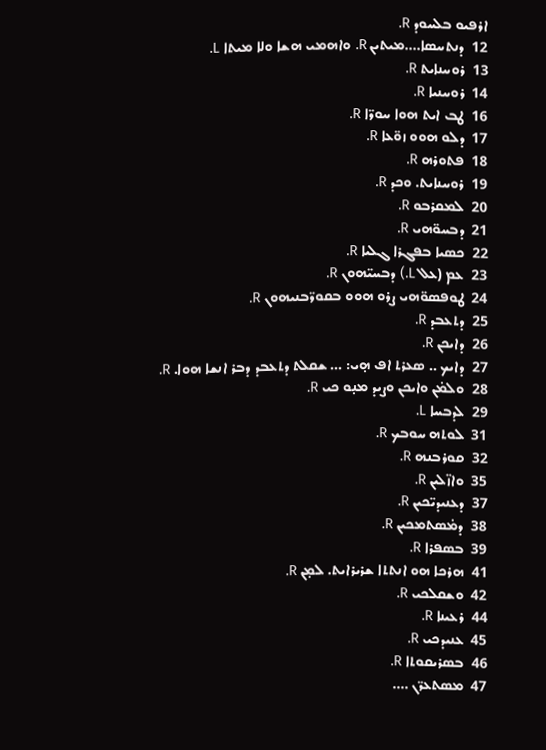ܐܪܦܝܘ ܒܠܚܘܕ R.
12  ܕܢܬܚܣܐ....ܡܝܬܝܢ R. ܘܐܗܡܝ ܗܫܐ ܘܠܐ ܡܝܬܐ L.
13  ܪܘܚܢܐܝܬ R.
14  ܪܘܚܢܝܐ R.
16  ܛܒ ܐܝܬ ܗܘܐ ܚܘܖ̈ܐ R.
17  ܕܠܘ ܗܘܘ ܙܘ̈ܥܐ R.
18  ܦܬܘܪܗ R.
19  ܪܘܚܢܐܝܬ. ܘܟܕ R.
20  ܠܡܩܪܒܘ R.
21  ܕܒܚܘ̈ܗܝ R.
22  ܟܣܝܐ ܒܦܓܪܐ ܓܠܝܐ R.
23  ܥܡ (ܥܠ L.) ܕܒܚܝ̈ܗܘܢ R.
24  ܛܘܦܣܘ̈ܗܝ ܨܪܘ ܗܘܘ ܒܩܘܖ̈ܒܢܝܗܘܢ R.
25  ܕܬܥܒܕ R.
26  ܕܐܝܟܢ R.
27  ܕܐܝܟ .. ܣܥܪܬ ܐܦ ܗ̣ܝ: ... ܫܩܠܬ ܕܬܥܒܕ ܕܒܪ ܐܢܫܐ ܗܘܐ. R.
28  ܘܠܡ̇ܢ ܘܐܝܟܢ ܘܨܝܕ ܡܢ̣ܘ ܟܝ R.
29  ܠܕܒܚܐ L.
31  ܠܘܬܗ ܚܘܒܟ R.
32  ܩܘܪܒܢܗ R.
35  ܘܐܙ̈ܠܝܢ R.
37  ܕܥܢܝܕܝ̈ܟܝܢ R.
38  ܕܡ̇ܣܬܡܟܝܢ R.
39  ܒܣܦܪܐ R.
41  ܗܪܟܐ ܗܘ ܐܢܬܬܐ ܫܪܝܪܐܝܬ. ܠܡ̣ܢ R.
42  ܘܫܩܠܟܝ R.
44  ܪܥܝܢܐ R.
45  ܥܢܝܕܟܝ R.
46  ܒܣܪܝܩܘܬܐ R.
47  ܡܣܬܥܖ̈ܢ ....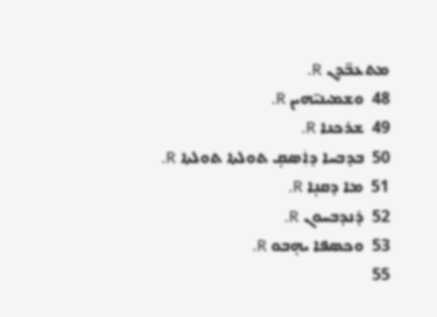ܡܬܥܒ̈ܕܢ R.
48  ܘܫܡܝܢܝ̈ܗܝܢ R.
49  ܫܪܟܢܐ R.
50  ܒܕܒܚܐ ܕܐܲܣܩ̣ ܬܘܠܬܐ ܬܘܠܬܐ R.
51  ܡܐ ܕܩܢ̣ܐ R.
52  ܕ̇ܢܕܒܚܘܢ R.
53  ܘܟܣܦܐ ܝܗ̣ܒܘ R.
55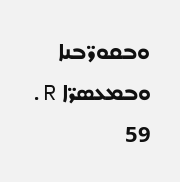ܘܒܩܘܖ̈ܒܢܐ ܘܒܡܥܣܖ̈ܐ R.
59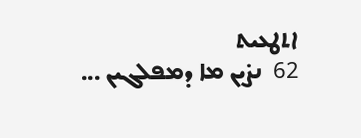ܐܬܛܥܝܬ
62  ܢܨ̇ܝܢ ܡܐ ܕܡܦܠܓܝܢ ...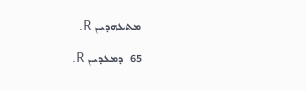ܡܬܥܗܕܝܢ R.
65  ܕܡܥܕܝܢ R.